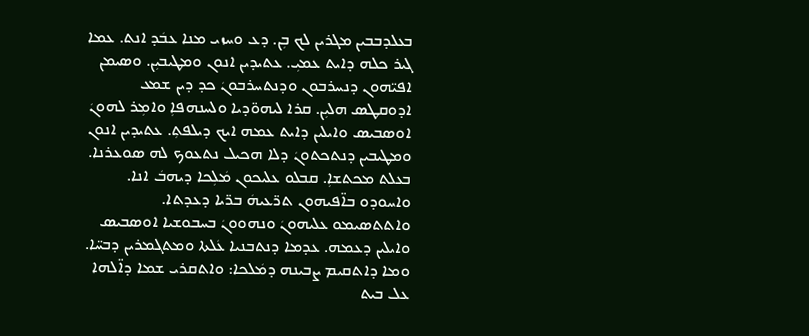ܒܥܠܕܒܒܝܢ ܡܓܪܝܢ ܠܟ ܒܼܢ. ܕܥ ܘܚܙܝ ܡܢܐ ܥܒܿܕ ܐܢܬ. ܥܡܐ ܓܝܪ ܟܠܗ ܕܐܝܬ ܥܡܝܼ. ܥܬܝܕܝܢ ܐܢܘܢ ܘܡܛܝܒܝܼܢ. ܘܣܝܡܢ ܐܦܝ̈ܗܘܢ ܕܢܚܪܒܘܢ ܘܕܢܬܚܪܒܘܢܿ ܟܕ ܕܝܢ ܫܡܥ ܐܕܘܩܛܣ ܗܠܝܼܢ. ܩܪܐ ܠܝܗܘ̈ܕܝܐ ܘܠܚܢܗܦܐܼ ܘܐܡܼܪ ܠܗܘܢܿ ܐܘܣܒܝܣ ܘܐܝܠܝܢ ܕܐܝܬ ܥܡܗ ܐܝܟ ܕܝܠܦܬܼ. ܥܬܝܕܝܢ ܐܢܘܢ ܘܡܛܝܒܝܢ ܕܢܬܟܬܘܢܿ ܕܠܐ ܗܟܝܠ ܢܬܥܘܟ ܠܗ ܣܘܥܪܢܐ. ܒܥܠܬ ܡܟܬܫܐܼ. ܩܒܠܘ ܥܠܝܟܘܢ ܡܿܠܼܟܐ ܕܝܗܒܿ ܐܢܐ. ܘܐܚܘܕܘ ܒܐ̈ܦܝܗܘܢ ܬܪ̈ܥܝܗܿ ܒܪ̈ܝܐ ܕܥܕܬܐ. ܘܐܬܬܣܝܡܘ ܥܠܝܗܘܢܿ ܘܢܗܘܘܢܿ ܒܚܒܘܫܝܐ ܐܘܣܒܝܣ ܘܐܝܠܝܢ ܕܥܡܗ. ܥܕܡܐ ܕܢܬܒܢܝܐ ܥܿܠܬܐ ܘܡܬܓܡܪܝܢ ܕܒܚ̈ܐ. ܘܡܐ ܕܐܬܩܝܡ ܨܒܝܢܗ ܕܡܿܠܟܐ: ܘܐܬܩܪܝ ܫܡܐ ܕܐ̈ܠܗܐ ܥܠ ܒܝܬ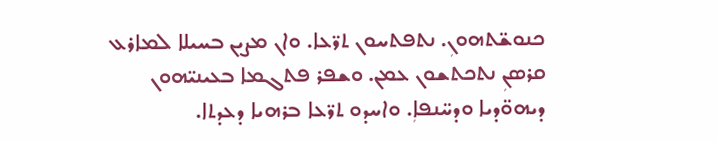ܟܢܘܫ̈ܬܗܘܢܼ. ܢܬܦܬܚܘܢ ܬܪ̈ܥܐ. ܘܐܢ ܡܨܝܢ ܒܚܝܠܐ ܠܡܐܪܥ ܩܪܣܢܼ ܢܬܟܬܫܘܢ ܥܡܢ. ܘܫܦܪ ܦܬܓܡܐ ܒܥܝܢܝ̈ܗܘܢ ܕܝܗܘ̈ܕܝܐ ܘܕܚ̈ܢܦܐܼ. ܘܐܚܕܘ ܬܪ̈ܥܐ ܒܪܗܝܐ ܕܥܕܬܐ.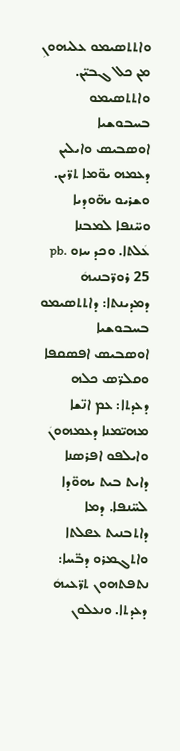ܘܐܬܬܣܝܡܘ ܥܠܝܗܘܢܼ ܡܢ ܟܠ ܓܒܝ̈ܢ. ܘܐܬܬܣܝܡܘ ܒܚܒܘܫܝܐ ܐܘܣܒܝܣ ܘܐܝܠܝܢ ܕܥܡܗ ܝܘ̈ܡܐ ܬܪ̈ܝܢ. ܘܫܪܝܘ ܝܗ̈ܘܕܝܐ ܘܚ̈ܢܦܐ ܠܡܒܢܐ ܥܿܠܬܐ. ܘܟܕ ܚܙܘ pb. 25 ܪܘܪ̈ܒܢܝܗܿ ܕܡܕܝܢܬܐ: ܕܐܬܬܣܝܡܘ ܒܚܒܘܫܝܐ ܐܘܣܒܝܣ ܐܦܣܩܦܐ ܘܩܠܪ̈ܣ ܟܠܗ ܕܥܕܬܐ: ܥܡ ܐܢ̈ܫܐ ܡܗܝ̈ܡܢܐ ܕܥܡܗܘܢܿ ܘܐܝܠܦܘ ܐܦܪܣܢܐ ܕܐܝܬ ܒܝܬ ܝܗܘ̈ܕܐ ܠܚ̈ܢܦܐ. ܕܡܐ ܕܐܬܒܢܝܬ ܥܧܠܬܐ ܘܐܬܓܡܪܘ ܕܒ̈ܚܐ: ܢܬܦܬܗܘܢ ܬܪ̈ܥܝܗܿ ܕܥܕܬܐ. ܘܢܥܠܘܢ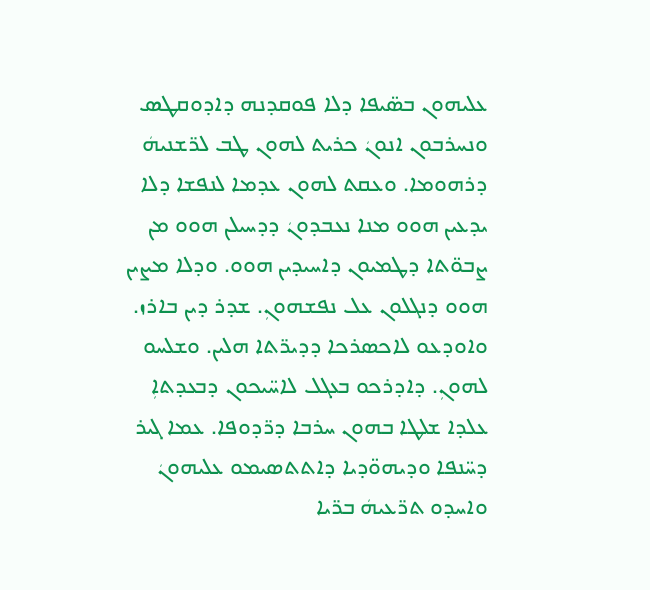ܥܠܝܗܘܢ ܒܣ̈ܝܦܐ ܕܠܐ ܦܘܩܕܢܗ ܕܐܕܘܩܛܣ ܘܢܚܪܒܘܢ ܐܢܘܢܿ ܟܪܝܬ ܠܗܘܢ ܛܒ ܠܪ̈ܫܢܝܗܿ ܕܪܗܘܡܐ. ܘܥܩܬ ܠܗܘܢ ܥܕܡܐ ܠܢܦܫܐ ܕܠܐ ܝܕܥܝܢ ܗܘܘ ܡܢܐ ܢܥܒܕܘܢܿ ܕܕܚܝܠܢ ܗܘܘ ܡܢ ܨܒܘ̈ܬܐ ܕܛܡܝܘܢ ܕܐܚܝܕܝܢ ܗܘܘ. ܘܕܠܐ ܡܨܝܢ ܗܘܘ ܕܢܓܠܘܢ ܥܠ ܢܦܫܗܘܢܼ. ܫܕܪ ܕܝܢ ܒܐܪܙ. ܘܐܘܕܥܘ ܠܐܟܣܪܟܐ ܕܕܝܪ̈ܬܐ ܗܠܝܢ. ܘܫܠܚܘ ܠܗܘܢܼ. ܕܐܕܪܟܘ ܒܥܓܠ ܠܐܚ̈ܝܟܘܢ ܕܒܥܕܬܐܼ ܥܠܕܐ ܫܠܛܐ ܒܗܘܢ ܚܪܒܐ ܕܪ̈ܕܘܦܐ. ܥܡܐ ܓܝܪ ܕܚ̈ܢܦܐ ܘܕܝܗܘ̈ܕܝܐ ܕܐܬܬܣܝܡܘ ܥܠܝܗܘܢܿ ܘܐܚܕܘ ܬܪ̈ܥܝܗܿ ܒܪ̈ܝܐ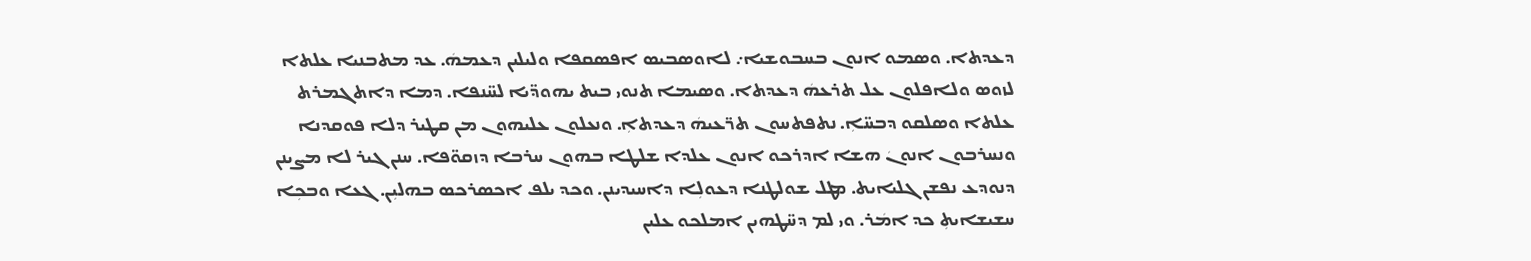ܕܥܕܬܐ. ܘܣܡܘ ܐܢܘܢ ܒܚܒܘܫܝܐ܇ ܠܐܘܣܒܝܣ ܐܦܣܩܦܐ ܘܠܝܠܝܢ ܕܥܡܗܿ. ܥܕ ܡܬܒܢܝܐ ܥܠܬܐ ܠܙܘܣ ܘܠܐܦܠܘܢ ܥܠ ܬܪܥܗܿ ܕܥܕܬܐ. ܘܣܝܡܐ ܬܢܘܝ ܒܝܬ ܝܗܘܕ̈ܝܐ ܠܚ̈ܢܦܐ. ܕܡܐ ܕܐܬܓܡܪܬ ܥܠܬܐ ܘܣܠܩܘ ܕܒܚ̈ܐܼ. ܢܬܦܬܚܘܢ ܬܪ̈ܥܝܗܿ ܕܥܕܬܐܼ. ܘܢܥܠܘܢ ܥܠܝܗܘܢ ܡܢ ܩܛܝܪ ܕܠܐ ܦܘܩܕܢܐ ܘܢܚܪܒܘܢ ܐܢܘܢܿ ܗܫܐ ܐܕܪܟܘ ܐܢܘܢ ܥܠܕܐ ܫܠܛܐ ܒܗܘܢ ܚܪܒܐ ܕܙܩܘ̈ܦܐ. ܚܢܢ ܓܝܪ ܠܐ ܡܨܝܢܢ ܕܢܘܕܥ ܢܦܫܢ ܓܠܝܐܝܬ. ܡܛܠ ܫܘܠܛܢܐ ܕܥܘܠܼܐ ܕܐܚܝܕܝܢܢ. ܘܟܕ ܝܠܦ ܐܟܣܪܟܣ ܒܗܠܝܼܢ. ܓܥܐ ܘܒܟܼܐ ܚܫܝܫܐܝܬܼ ܟܕ ܐܡܿܪ. ܘܝ ܠܡ ܕܚ̈ܛܗܝܢ ܐܡܠܟܘ ܥܠܝܢ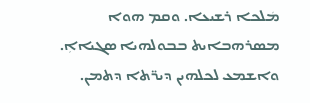ܡܿܠܟܐ ܪܫܝܥܐ. ܘܩܡ ܗܘܐ ܡܣܪܗܒܐܝܬ ܒܒܘܠܗܝܐ ܣܓܝܐܐܼ. ܘܐܫܡܥ ܠܟܠܗܝܢ ܕܝܪ̈ܬܐ ܕܬܡܢ.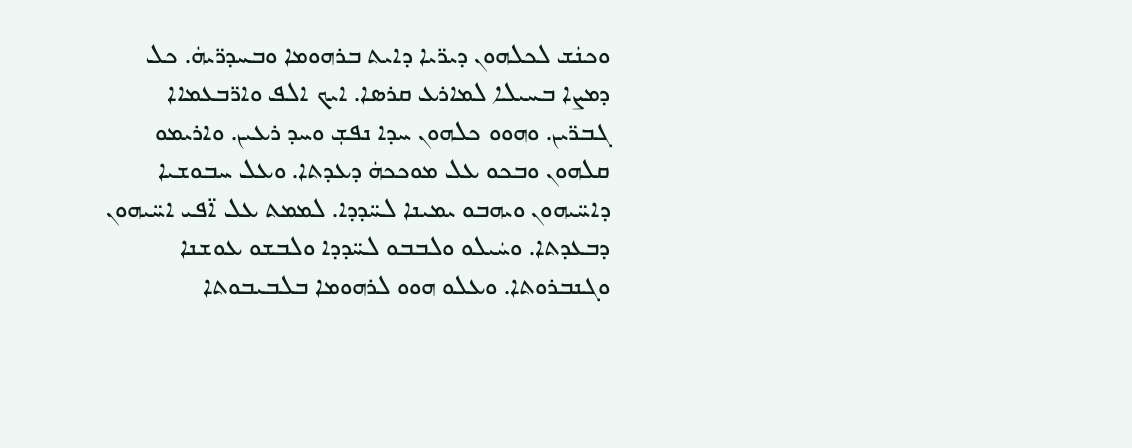ܘܟܢܿܫ ܠܟܠܗܘܢ ܕܝܪ̈ܝܐ ܕܐܝܬ ܒܪܗܘܡܐ ܘܒܚܕܪ̈ܝܗܿ. ܟܠ ܕܡܨܐ ܒܚܝܠܐ ܠܡܐܪܥ ܩܪܣܐ. ܐܝܟ ܐܠܦ ܘܐܪ̈ܒܥܡܐܐ ܓܒܪ̈ܝܢ. ܘܗܘܘ ܟܠܗܘܢ ܚܕܐ ܢܦܫܼ ܘܚܕ ܪܥܝܢ. ܘܐܪܝܡܘ ܩܠܗܘܢ ܘܒܟܘ ܥܠ ܡܘܟܟܗܿ ܕܥܕܬܐ. ܘܥܠ ܚܒܘܫܝܐ ܕܐܚ̈ܝܗܘܢ ܘܝܗܒܘ ܝܡܝܢܐ ܠܚ̈ܕܕܐ. ܠܡܡܬ ܥܠ ܐ̈ܦܝ ܐܚ̈ܝܗܘܢ ܕܒܥܕܬܐ. ܘܚܿܝܠܘ ܘܠܒܒܘ ܠܚ̈ܕܕܐ ܘܠܒܫܘ ܥܘܫܢܐ ܘܓܢܒܪܘܬܐ. ܘܥܠܘ ܗܘܘ ܠܪܗܘܡܐ ܒܠܒܝܒܘܬܐ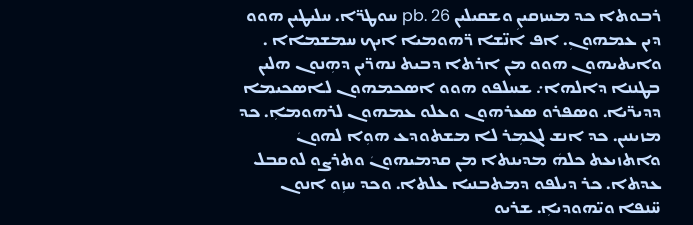ܪܒܘܬܐ ܟܕ ܡܚܙܩܝܢܼ ܘܫܩܝܠܝܢ pb. 26 ܚܘܛܪ̈ܐ. ܚܠܝܛܝܢ ܗܘܘ ܕܝܢ ܥܡܗܘܢܼ. ܐܦ ܐܢ̈ܫܐ ܪ̈ܗܘܡܝܐ ܐܝܟ ܚܡܫܡܐܐ . ܘܐܝܬܝܗܘܢ ܗܘܘ ܡܢ ܐܪܬܐ ܕܒܝܬ ܢܗܪ̈ܝܢ ܕܗܼܢܘܢ ܗܠܝܢ ܒܛܢܢܐ ܕܐܠܗܐ܇ ܫܚܠܦܘ ܗܘܘ ܐܣܟܡܗܘܢ ܠܐܣܟܝܡܐ ܕܕܝܪ̈ܝܐ. ܘܣܦܪܘ ܣܥܪܗܘܢ ܘܥܠܘ ܥܡܗܘܢ ܠܪܗܘܡܐܼ. ܟܕ ܡܙܝܢܝܢ. ܟܕ ܐܢܫ ܠܓܡܼܪ ܠܐ ܡܫܬܘܕܥ ܗܘܼܐ ܠܗܘܢܿ ܘܐܬܙܝܥܬ ܟܠܗܿ ܡܕܝܢܬܐ ܡܢ ܩܕܡܝܗܘܢܿ ܘܬܪܨܘ ܠܘܩܒܠ ܥܕܬܐ. ܟܪ ܕܝܠܦܘ ܕܡܬܒܢܝܐ ܥܠܬܐ. ܘܟܕ ܚܙܼܘ ܐܢܘܢ ܚ̈ܢܦܐ ܘܝ̈ܗܘܕܝܐܼ. ܫܪܝܘ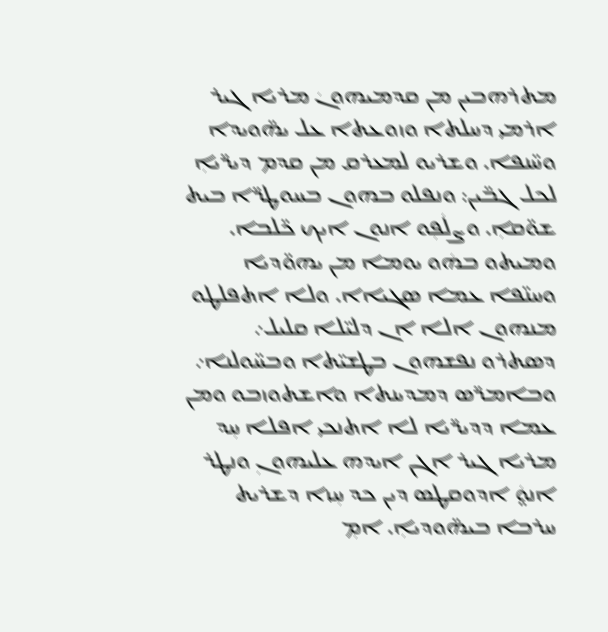ܡܬܪܗܒܝܢ ܡܢ ܩܕܡܝܗܘܢܿ ܡܪܝܐ ܓܝܪ ܐܪܡܝ ܕܚܠܬܐ ܘܙܘܥܬܐ ܥܠ ܝܗ̈ܘܝܕܐ ܘܚ̈ܢܦܐ. ܘܫܪܝܘ ܠܡܥܪܩ ܡܢ ܩܕܡ ܕܝܪ̈ܝܐܼ ܠܟܠ ܓܒ̈ܝܢ: ܘܢܦܠܘ ܒܗܘܢ ܒܚܘܛܪ̈ܐ ܒܝܬ ܫܘ̈ܩܐܼ. ܘܨܠܿܦܼܘ ܐܢܘܢ ܐܝܟ ܟ̈ܠܒܐ. ܘܡܝܬܘ ܒܗܿܘ ܝܘܡܐ ܡܢ ܝܗܘ̈ܕܝܐ ܘܚܢ̈ܦܐ ܥܡܐ ܣܓܝܐܐ. ܘܠܐ ܐܬܦܠܛܘ ܡܢܗܘܢ ܐܠܐ ܐܢ ܕܠܝ̈ܠܐ ܩܠܝܠ܇ ܕܣܬܪܘ ܢܦܫܗܘܢ ܒܛܫܝ̈ܬܐ ܘܒܚ̈ܘܠܢܐ܇ ܘܒܐܡܪ̈ܣ ܕܡܕܝܢܬܐ ܘܐܫܬܘܙܒܘ ܘܡܢ ܥܡܐ ܕܕܝܪ̈ܝܐ ܠܐ ܐܬܢܟܝ ܐܦܠܐ ܚܼܕ ܡܪܝܐ ܓܝܪ ܐܓܢ ܐܝܕܗ ܥܠܝܗܘܢܼ ܘܢܛܪ ܐܢܘ̤ܿ ܐܕܘܩܛܣ ܕܝܢ ܟܕ ܚܼܙܐ ܕܫܪܝܬ ܚܪܒܐ ܒܝܗ̈ܘܕܝܐܼ. ܐܡܼ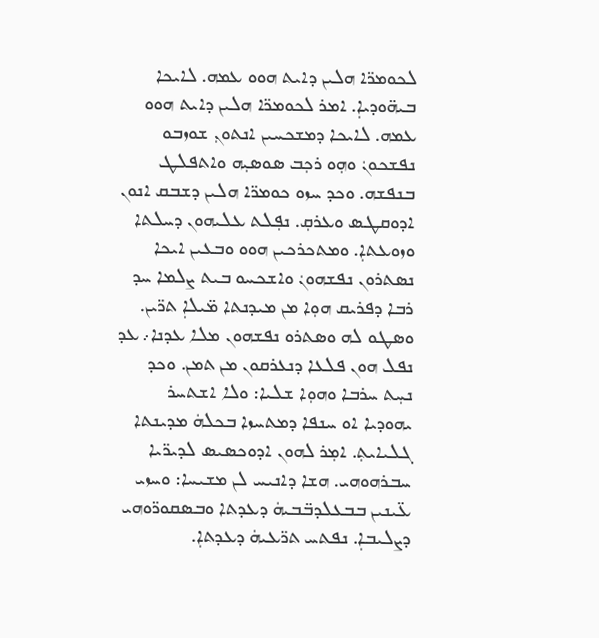ܠܟܘܡܪ̈ܐ ܗܠܝܢ ܕܐܝܬ ܗܘܘ ܥܡܗ. ܠܐܝܟܐ ܒܝܗ̈ܘܕܝܐܼ. ܐܡܪ ܠܟܘܡܪ̈ܐ ܗܠܝܢ ܕܐܝܬ ܗܘܘ ܥܡܗ. ܠܐܝܟܐ ܕܡܫܟܚܝܢ ܐܢܬܘܢܼ ܫܘܙܒܘ ܢܦܫܟܘܢܿ ܘܗܼܘ ܪܟܼܒ ܣܘܣܝܼܗ ܘܐܬܦܠܛ ܒܢܦܫܗ. ܘܟܕ ܚܙܘ ܟܘܡܪ̈ܐ ܗܠܝܢ ܕܫܒܩ ܐܢܘܢ ܐܕܘܩܛܣ ܘܥܪܩܼ. ܢܦܼܠܬ ܥܠܝܗܘܢ ܕܚܠܬܐ ܘܙܘܥܬܐܼ. ܘܡܬܟܪܟܝܢ ܗܘܘ ܘܒܥܝܢ ܐܝܟܐ ܢܣܬܪܘܢ ܢܦܫܗܘܢܿ ܘܐܫܟܚܘ ܒܝܬ ܨܠܡܐ ܚܕ ܪܒܐ ܕܦܪܝܩ ܗܘܼܐ ܡܢ ܡܝܕܢܬܐ ܡ̈ܝܠܐܼ ܬܪ̈ܝܢ. ܘܣܛܘ ܠܗ ܘܣܬܪܘ ܢܦܫܗܘܢ ܡܠܐ ܥܕܢܐ܇ ܥܕ ܢܦܠ ܗܘܢ ܦܠܥܐ ܕܢܥܪܩܘܢ ܡܢ ܬܡܢ. ܘܟܕ ܢܚܼܬ ܚܪܒܐ ܘܗܘܼܐ ܫܠܝܐ: ܘܠܐ ܐܫܬܚܪ ܝܗܘܕܝܐ ܐܘ ܚܢܦܐ ܕܡܬܚܙܐ ܒܟܠܗܿ ܡܕܝܢܬܐ ܓܠܝܐܝܬܼ. ܐܡܼܪ ܠܗܘܢ ܐܕܘܟܣܝܣ ܠܕܝܪ̈ܝܐ ܚܒܪܗܘܗܝ. ܗܫܐ ܕܐܢܝܚ ܠܢ ܡܫܝܚܐ: ܘܚܙܝ ܥ̈ܝܢܝܢ ܒܒܥܠܕܒ̈ܒܝܗܿ ܕܥܕܬܐ ܘܒܣܩܘܪ̈ܘܗܝ ܕܨܠܝܒܐܼ. ܢܦܬܚ ܬܪ̈ܥܝܗܿ ܕܥܕܬܐܼ.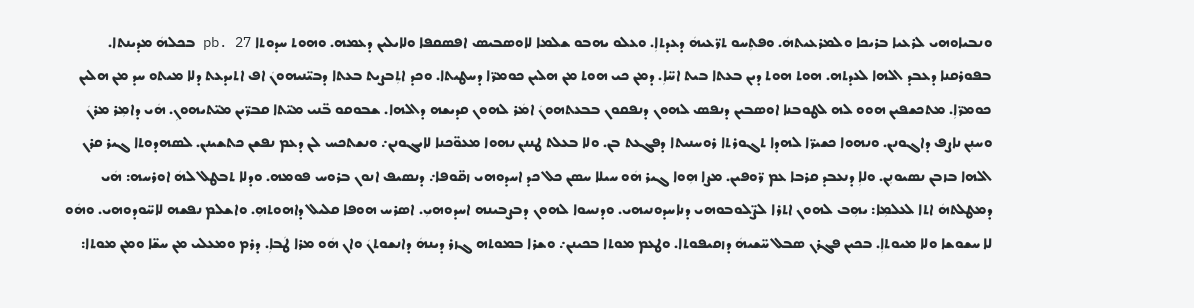ܘܢܒܝܐܘܗܝ ܠܪܥܝܐ ܒܪܝܟܐ ܘܠܡܪܥܝܬܗܿ. ܘܦܬܼܚܘ ܬܪ̈ܥܝܗܿ ܕܥܕܬܐܼ. ܘܥܠܘ ܝܗܒܘ ܫܠܡܐ ܠܐܘܣܒܝܣ ܐܦܣܩܦܐ ܘܠܐܝܠܝܢ ܕܥܡܗ. ܘܗܘܬ ܚܕܘܬܐ pb. 27 ܒܟܠܗܿ ܡܕܝܢܬܐ. ܒܦܘܪܩܢܐ ܕܥܒܕ ܐܠܗܐ ܠܥܕܬܗ. ܗܘܬ ܗܘܬ ܕܝܢ ܒܥܬܐ ܒܝܬ ܐܚ̈ܐܼ. ܕܡܢ ܟܝ ܗܘܬ ܡܢ ܗܠܝܢ ܟܘܡܪ̈ܐ ܕܚܛܝܬܐ. ܘܟܕ ܐܬܼܒܨܝܬ ܒܥܬܐ ܕܒܝ̈ܢܝܗܘܢܿ ܐܦ ܐܬܝܕܥܬ ܕܠܐ ܡܝܬܘ ܚܕ ܡܢ ܗܠܝܢ ܟܘܡܪ̈ܐܼ. ܡܬܟܫܦܝܢ ܗܘܘ ܠܗ ܠܛܘܒܢܐ ܐܘܣܒܝܢ ܕܢܦܣ ܠܗܘܢ ܕܢܦܩܘܢ ܒܒܥܬܗܘܢܿ ܐܡܿܪ ܠܗܘܢ ܩܕܝܫܗ ܕܐܠܗܐ. ܫܒܘܩܘ ܒ̈ܢܝ ܡܝ̈ܬܐ ܩܒܪ̈ܝܢ ܡܝ̈ܬܝܗܘܢܼ. ܗܿܝ ܕܐܡܼܪ ܡܪܢܿ ܘܚܢܼܢ ܢܐܨܦ ܕܐܓܘܢܢ. ܘܢܗܘܐ ܟܫܝܪ̈ܐ ܠܗܕܐ ܬܓܘܪܬܐ ܪܘܚܢܝܬܐ ܕܦܓܥܬ ܒܢ. ܘܠܐ ܒܥܠܬ ܛܢܢܢ ܢܗܘܐ ܡܥܘ̈ܟܢܐ ܠܐܝܓܘܢܢ܇ ܘܢܫܬܟܚ ܠܢ ܕܥܡ ܢܦܫܢ ܟܬܫܝܢܢ. ܠܣܗܕܘܬܐ ܓܝܪ ܩܪܢ ܐܠܗܐ ܒܙܒܢ ܢܣܝܘܢܼܢ. ܘܠܐܼ ܕܢܥܒܕ ܩܪܒܐ ܥܡ ܪ̈ܘܦܝܢ. ܡܨܐ ܗܼܘܐ ܓܝܪ ܗܿܘ ܚܝܠܐ ܚܣܢ ܟܠ ܟܕ ܐܚܕܘܗܝ ܙܩ̈ܘܦܐ܇ ܕܢܣܝܦ ܐܢܘܢ ܒܪܘܚ ܦܘܡܗ. ܘܕܠܐ ܬܒܛܠ ܠܗܿ ܐܘܪܚܗ: ܗܿܝ ܕܡܛܠܬܗܿ ܐܬܐ ܠܥܠܡܼܐ: ܝܗܼܒ ܠܗܘܢ ܐܬܪܐ ܠܨ̈ܠܘܒܘܗܝ ܕܢܐܚܕܘܢܝܗܝ. ܘܕܢܚܘܐ ܠܗܘܢ ܕܒܨܒܝܢܗ ܐܚܕܘܗܝܼ. ܐܣܪܚ ܗܘܦܐ ܩܠܝܠ ܕܐܗܘܬܗܼ. ܘܐܫܠܡ ܢܦܫܗ ܠܐܚ̈ܘܕܘܗܝ. ܘܗܿܘ ܠܐ ܚܫܘܫܐ ܘܠܐ ܡܝܘܬܐܼ. ܒܟܝܢ ܦܓܪܢ ܣܒܠ ܚ̈ܫܝܗܿ ܕܙܩܝܦܘܬܐ. ܘܛܥܡ ܡܘܬܐ ܒܟܝܢܢ܇ ܘܫܪܐ ܒܡܘܬܗ ܓܙܪ ܕܝܢܗܿ ܕܐܢܫܘܬܢܿ ܘܐܢ ܗܿܘ ܡܪܐ ܛܿܒܐܼ. ܕܪܡ ܘܡܥܠܝ ܡܢ ܚܫ̈ܐ ܘܡܢ ܡܘܬܐ: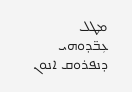ܡܛܠ ܥܼܒ̈ܕܘܗܝ ܕܢܦܪܘܩ ܐܢܘܢ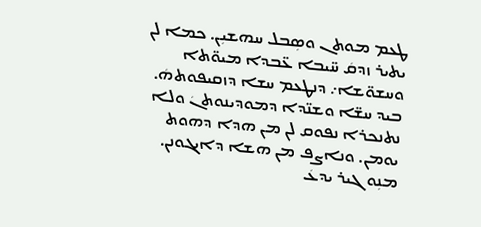ܛܥܡ ܡܘܬܢ ܘܣܼܒܠ ܚܗܫܝܼܢ. ܟܡܐ ܠܢ ܝܬܝܪ ܙܕܩܿ ܚ̈ܝܒܐ ܥ̈ܒܕܐ ܡܝܘ̈ܬܐ ܘܚܫܘ̈ܫܐ܇ ܕܢܛܥܡ ܚܫܐ ܕܙܩܝܦܘܬܗܿ. ܒܝܕ ܚܫ̈ܐ ܘܫܢ̈ܕܐ ܕܡܘܕܝܢܘܬܢܿ ܘܠܐ ܢܬܢܟܪܐ ܢܦܘܩ ܠܢ ܡܢ ܗܕܐ ܕܗܘܬ ܝܘܡܢ. ܘܢܐܨܦ ܡܢ ܗܫܐ ܕܐܝܓܘܢܢ. ܡܢܼܘ ܓܝܪ ܝܕܥܿ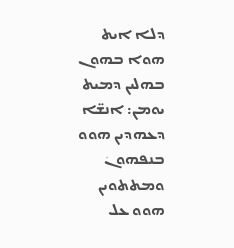ܕܠܐ ܐܝܬ ܗܘܐ ܒܗܘܢ ܒܗܠܝܢ ܕܡܝܬ ܝܘܡܢ: ܐܢܫ̈ܐ ܕܥܗܕܝܢ ܗܘܘ ܒܢܦܗܘܢܿ ܘܡܬܬܘܝܢ ܗܘܘ ܥܠ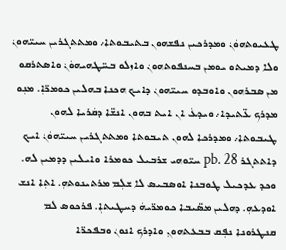ܛܥܝܘܬܗܘܿܢܿ ܘܡܕܪܟܝܢ ܢܦܫܗܘܢ ܒܬܝܒܘܬܐ܇ ܘܡܬܬܓܪܝܢ ܚܝܝ̈ܗܘܢܿ ܘܠܐ ܕܡܝܬܘ ܝܘܡܢ ܒܚܢܦܘܬܗܘܢܿ ܘܐܙܠܘ ܒܚ̈ܛܗܝܗܘܿܢܿ ܘܐܣܬܪܩܘ ܡܢ ܣܒܪܗܘܢ ܘܐܘܒܕܘ ܚܝܝ̈ܗܘܢܿ ܕܐܝܟ ܗܟܢܐ ܒܗܠܝܢ ܟܘܡܪ̈ܐܼ. ܡܢܼܘ ܡܕܪܟ ܥ̈ܬܝܕܐ܇ ܘܝܕܥܿ ܐܢ ܐܝܬ ܒܗܘܢ ܐܢܫ̈ܐ ܕܩܿܪܝܐ ܠܗܘܢ ܛܝܒܘܬܐ܇ ܘܡܕܪܟܐ ܠܗܘܢ ܬܝܒܘܬܐ ܘܡܬܬܓܪܝܢ ܚܝܝ̈ܗܘܿܢܿ ܐܝܟ ܕܐܬܬܓܪ pb. 28 ܚܝ̈ܘܗܝ ܫܪܒܝܠ ܟܘܡܪܐ ܘܐܝܠܝܢ ܕܕܡܝܢ ܠܗ. ܘܟܕ ܥܕܟܝܠ ܛܘܒܢܐ ܐܘܣܒܝܣ ܠܐ ܫܠܼܡ ܡܪܬܝܢܘܬܗܼ. ܐܬܼܐ ܐܢܫ ܐܘܕܥܗܼ. ܕܗܠܝܢ ܡܣ̈ܝܒܐ ܟܘܡܪ̈ܝܗܿ ܕܚܛܝܬܐܼ. ܦܪܟܘܣ ܠܡ ܩܢܛܪܘܢܐ ܢܦܼܩ ܒܒܥܬܗܘܢܼ ܘܐܕܪܟ ܐܢܘܢܿ ܘܒܦܟܪ̈ܐ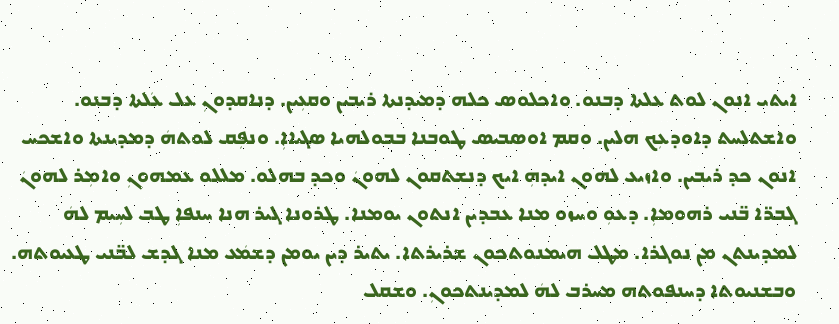ܐܝܬܝ ܐܢܘܢ ܠܘܬ ܥܠܬܐ ܕܒܢܘ. ܘܐܟܠܘܣ ܟܠܗ ܕܡܝܕܢܬܐ ܪܝܒܝܢ ܘܩܥܼܝܢ. ܕܢܐܩܕܘܢܼ ܥܠ ܥܿܠܬܐ ܕܒܢܘ. ܘܐܫܬܠܚܬ ܕܐܘܕܥܼܟ ܗܠܝܢ. ܘܩܡ ܐܘܣܒܝܣ ܛܘܒܢܐ ܒܒܘܠܗܝܐ ܣܓܝܐܐܼ. ܘܢܦܼܩ ܠܘܬܗܿ ܕܡܕܝܢܬܐ ܘܐܫܟܚ ܐܢܘܢ ܟܕ ܪܝܒܝܢ. ܘܐܙܝܥ ܠܗܘܢ ܐܝܕܗܼ ܐܝܟ ܕܢܫܬܩܘܢ ܠܗܘܢܿ ܘܟܕ ܒܗܠܘ. ܡܠܠܘ ܥܡܗܘܢܼ ܘܐܡܼܪ ܠܗܘܢܿ ܓܒܪ̈ܐ ܒ̈ܢܝ ܪܗܘܡܐܼ. ܕܥܘܼ ܘܚܙܘ ܡܢܐ ܥܒܕܝܢ ܐܢܬܘܢ ܝܘܡܢܐ. ܛܪܘܢܐ ܓܝܪ ܗܢܐ ܚܢܦܐܼ ܛܒ ܠܚܼܝܡ ܠܗܿ ܠܡܕܝܢܬܢ ܡܢ ܢܘܓܪܐ. ܡܛܠ ܗܝܡܢܘܬܟܘܢ ܫܪܝܪܬܐ. ܝܬܝܪ ܕܝܢ ܝܘܡܢ ܕܫܡܿܥ ܡܢܐ ܓܕܫ ܠܒ̈ܢܝ ܛܥܝܘܬܗ. ܘܒܫܢܝܘܬܐ ܕܚܢܦܘܬܗ ܡܚܪܒ ܠܗܿ ܠܡܕܝܢܬܟܘܢܼ. ܘܫܩܠ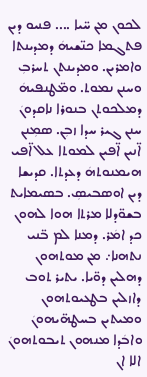ܠܟܘܢ ܡܢ ܚ̈ܝܐ .... ܦܢܝܘ ܕܝܢ ܦܬܓܡܐ ܟܢ̈ܫܝܗܿ ܕܡܕܝܢܬܐ ܘܐܡܪܝܢ. ܘܡܕܝܢܬܢ ܬܚܪܒܼ ܘܚܢܢ ܢܡܘܬ. ܘܡ̈ܛܢܦܝܗܿ ܕܡܠܟܘܬܢ ܒܢܘܪܐ ܢܐܩܕܘܢܿ ܚܢܢ ܓܝܪ ܚܕܐ ܙܒܼܢ. ܣܡܼܢܢ ܐ̈ܢܝܢ ܐ̈ܦܝܢ ܠܡܘܬܐ ܥܠ ܐ̈ܦܝ ܗܝܡܢܘܬܗܿ ܕܥܕܬܐ. ܩܕܝܫܐ ܕܝܢ ܐܘܣܒܝܣܼ. ܒܣܝܡܐܝܬ ܒܫܘ̈ܕܠܐ ܡܪܬܐ ܗܘܐ ܠܗܘܢ ܟܕ ܐܡܿܪ. ܕܡܢܐ ܠܡ ܒ̈ܢܝ ܢܬܗܢܐ܇ ܡܢ ܡܘܬܗܘܢ ܕܗܠܝܢ ܕܘ̈ܝܐ. ܝܬܝܪ ܬܘܒ ܕܐܙܠܝܢ ܒܛܥܝܘܬܗܘܢ ܘܡܝܬܝܢ ܒܚܛܗ̈ܝܗܘܢܿ ܘܐܒܿܕܐ ܡܢܗܘܢ ܬܝܒܘܬܗܘܢܿ ܐܠܐ ܐܢ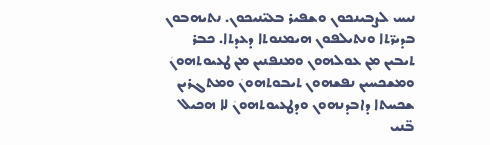ܢܝܚ ܠܨܒܝܢܟܘܢ ܘܫܦܝܪ ܒܥܝ̈ܢܝܟܘܢ. ܢܬܝܗܒܘܢ ܒܕܝܪ̈ܬܐ ܘܢܬܝܠܦܘܢ ܗܝܡܢܘܬܐ ܕܥܕܬܐ. ܟܒܪ ܬܝܒܝܢ ܡܢ ܥܘܠܗܘܢ ܘܡܢܦܢܝܢ ܡܢ ܛܥܝܘܬܗܘܢܿ ܘܡܫܟܚܝܢ ܢܦܫܗܘܢ ܬܝܒܘܬܗܘܢܿ ܘܡܬܓܪܝܢ ܫܟܚܬܐ ܕܐܒܕܢܗܘܢ ܘܕܛܥܝܘܬܗܘܢܿ ܠܐ ܗܟܝܠ ܒ̈ܢܝ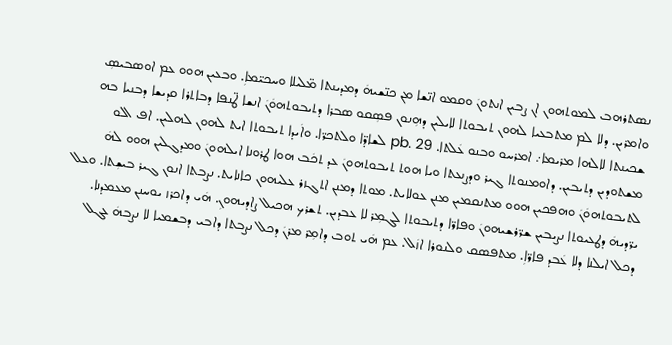ܢܣܬܪܗܒ ܠܡܘܬܗܘܢ ܐܢ ܨܒܝܢ ܐܢܬܘܢܿ ܘܩܡܘ ܐܢ̈ܫܐ ܡܢ ܟܢ̈ܫܝܗܿ ܕܡܕܝܢܬܐ ܡ̈ܠܝܠܐ ܘܚܟܝ̈ܡܐܼ. ܘܒܥܝܢ ܗܘܘ ܥܡ ܐܘܣܒܝܣܼ ܘܐܡܪܝܢ. ܕܠܐ ܠܡ ܡܬܒܥܝܐ ܠܗܘܢ ܬܝܒܘܬܐ ܠܐܝܠܝܢ ܕܗܼܢܘܢ ܦܣܼܩܘ ܣܒܪܐ ܕܬܝܒܘܬܗܘܿܢܿ ܐܢܫܐ ܛ̈ܢܦܐ ܕܒܐܬܪܐ ܩܕܝܫܐ ܕܒܢܝܐ ܒܗ ܫܟܝܢܬܐ ܠܐܠܗܐ ܡܪܝܡܐ܇ ܐܡܪܚܘ ܘܒܢܘ ܥܿܠܬܐ. pb. 29 ܠܫܐܕ̈ܐ ܘܠܬܟܪ̈ܐ. ܘܐܿܝܕܐ ܬܝܒܘܬܐ ܐܝܬ ܠܗܘܢ ܠܗܠܝܢ. ܐܦ ܐܠܘ ܡܫܬܘܕܝܢ ܕܬܝܒܝܢ. ܕܐܘܡܢܘܬܐ ܓܝܪ ܘܕܨܢܥܬܐ ܘܝܐ ܗܘܬ ܬܝܒܘܬܗܘܢܿ ܥܕ ܬܟܿܒ ܗܘܐ ܛܪܘܢܐ ܐܝܠܗܘܢܿ ܘܡܕܓܠܝܢ ܗܘܘ ܠܗܿ ܠܬܝܒܘܬܗܘܿܢܿ ܘܗܦܟܝܢ ܗܘܘ ܡܬܢܩܡܝܢ ܡܢܢ ܥܘܠܐܝܬ. ܡܘܬܐ ܕܡܢܢ ܐܬܓܙܪ ܥܠܝܗܘܢ ܟܐܢܐܝܬ. ܢܨܒܬܐ ܐܢܘܢ ܓܝܪ ܒܝܫܼܬܐ. ܘܥܠ ܝܪ̈ܕܝܗܿ ܕܛܥܝܘܬܐ ܢܨܝܒܝܢ ܫܪ̈ܪܫܝܗܘܢܿ ܘܦܐܪ̈ܐ ܕܬܝܒܘܬܐ ܠܓܡܼܪ ܠܐ ܥܒܕܝܢ. ܬܫܪܟ ܗܟܝܠ ܨܐܕܝܗܘܢܼ. ܗܿܝ ܕܐܟܪܙ ܝܘܚܢܢ ܡܥܡܕܢܐ. ܕܟܠ ܐܝܠܢܐ ܕܠܐ ܥܿܒܕ ܦܐܪ̈ܐܼ. ܡܬܦܣܩ ܘܠܢܘܪܐ ܐܙܿܠ. ܥܡ ܗܿܝ ܬܘܒ ܕܐܡܼܪ ܡܪܢܿ ܕܟܠ ܢܨܒܬܐ ܕܐܒܝ ܕܒܫܡܝܐ ܠܐ ܢܨܒܗܿ ܥܓܠ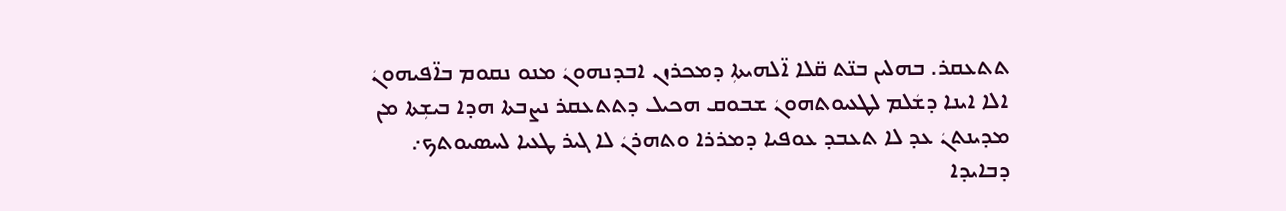ܬܬܥܩܪ. ܒܗܠܝܢ ܒܢ̈ܬ ܩ̈ܠܐ ܐ̈ܠܗܝܬܐܼ ܕܡܟܪܙܢ ܐܒܕܢܗܘܢܿ ܡܢܘ ܢܩܘܡ ܒܐ̈ܦܝܗܘܢܿ ܐܠܐ ܐܝܢܐ ܕܫܿܠܡ ܠܛܥܝܘܬܗܘܢܿ ܫܒܘܩ ܗܟܝܠ ܕܬܬܥܩܪ ܢܨܒܬܐ ܗܕܐ ܒܝܫܼܬܐ ܡܢ ܡܕܝܢܬܢܿ ܥܕ ܠܐ ܬܥܒܕ ܥܘܦܝܐ ܕܡܪܪܐ ܘܬܗܪܢܿ ܠܐ ܓܝܪ ܛܥܝܐ ܠܚܣܝܘܬܟ܇ ܕܒܐܝܕܐ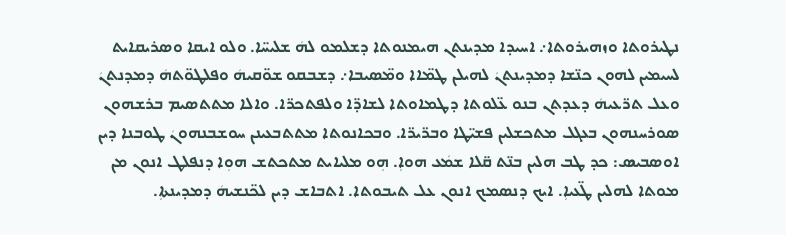ܢܛܝܪܘܬܐ ܘܙܗܝܪܘܬܐ܇ ܐܚܝܕܐ ܡܕܝܢܬܢ ܗܝܡܢܘܬܐ ܕܫܠܡܘ ܠܗܿ ܫܠܝܚ̈ܐ. ܘܠܘ ܐܝܩܐ ܘܣܪܝܩܐܝܬ ܠܚܝܡܝܢ ܠܗܘܢ ܟܢ̈ܫܐ ܕܡܕܝܢܬܢܿ ܠܗܝܠܢ ܛܡ̈ܐܐ ܘܡ̈ܣܝܒܐ܇ ܕܫܒܩܘ ܫܘ̈ܩܝܗܿ ܘܦܠܛܘ̈ܬܗܿ ܕܡܕܢܬܢܿ ܘܥܠ ܬܪ̈ܥܝܗܿ ܕܥܕܬܢ ܒܢܘ ܥ̈ܠܘܬܐ ܕܛܡܐܘܬܐ ܠܫܐܕ̈ܐ ܘܠܦܬܟܪ̈ܐ. ܘܐܠܐ ܡܬܬܣܝܡ ܒܪܫܗܘܢ ܣܘܪܚܢܗܘܢ ܒܥܓܠ ܡܬܟܫܠܝܢ ܦܫܝ̈ܛܐ ܘܒܪ̈ܝܪ̈ܐ. ܘܒܟܐܢܘܬܐ ܡܬܬܒܥܝܢܢ ܚܘܫܒܢܗܘܢܿ ܛܘܒܢܐ ܕܝܢ ܐܘܣܒܝܣ: ܟܕ ܛܒ ܗܠܝܢ ܒܢ̈ܬ ܩ̈ܠܐ ܫܡܿܥ ܗܘܐܼ. ܗܼܘ ܡܠܝܐܝܬ ܡܬܟܬܫ ܗܘܼܐ ܕܢܦܠܛ ܐܢܘܢ ܡܢ ܡܘܬܐ ܠܗܠܝܢ ܛ̈ܥܝܐܼ. ܐܝܟ ܕܢܣܡܟ ܐܢܘܢ ܥܠ ܬܝܒܘܬܐ. ܐܬܒܐܫ ܕܝܢ ܠܟ̈ܢܫܝܗܿ ܕܡܕܝܢܬܐܼ.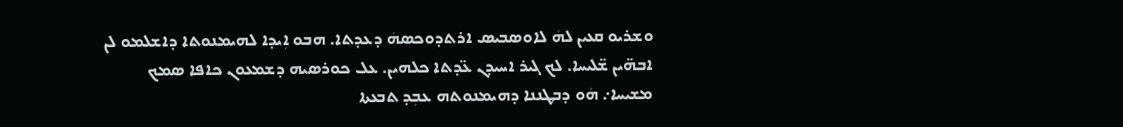ܘܫܪܝܘ ܩܥܝܢ ܠܗܿ ܠܐܘܣܒܝܣ ܐܪܬܕܘܟܣܗܿ ܕܥܕܬܐ. ܗܒܘ ܐܼܝܕܐ ܠܗܝܡܢܘܬܐ ܕܐܫܠܡܘ ܠܢ ܐܒܗ̈ܝܢ ܫ̈ܠܝܚܐ. ܠܟ ܓܝܪ ܐܚܝܕܢ ܥ̈ܕܬܐ ܟܠܗܝܢ. ܥܠ ܟܘܪܣܝܗ ܕܫܡܥܘܢ ܟܐܦܐ ܣܡܟ ܡܫܝܚܐ܇ ܗܿܘ ܕܒܛܢܢܐ ܕܗܝܡܢܘܬܗ ܥܒܼܕ ܬܒܥܬܐ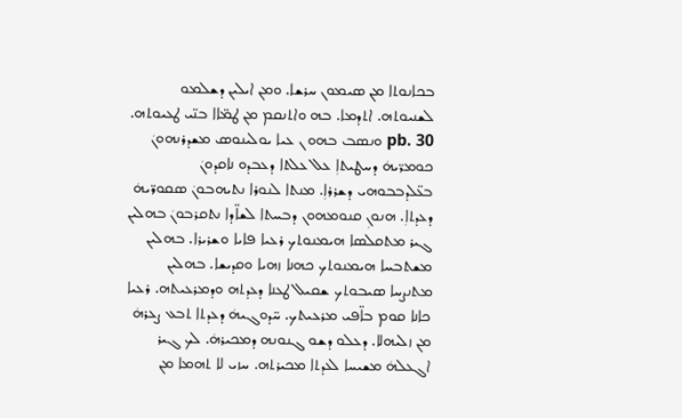ܒܟܐܢܘܬܐ ܡܢ ܣܝܡܘܢ ܚܪܫܐ. ܘܡܢ ܐܝܠܝܢ ܕܫܠܡܘ ܠܫܢܝܘܬܗ. ܐܬܕܡܐ. ܒܗ ܘܐܬܢܩܡ ܡܢ ܛܡ̈ܐܐ ܒܢ̈ܝ ܛܥܝܘܬܗ. pb. 30 ܘܢܣܒ ܒܗܘ ܢ ܥܝܐ ܝܘܠܝܢܘܣ ܡܫܕܪܢܗܘܢܿ ܟܘܡܪ̈ܝܗܿ ܕܚܛܝܬܐܼ ܥܠ ܥܠܬܐ ܕܥܒܕܘ ܢܐܩܕܘܢܿ ܒܥ̈ܠܕܒܒܘܗܝ ܕܫܪܪܐܼ. ܡܢܬܐ ܠܢܘܪܐ ܢܬܝܗܒܘܢܿ ܣܩܘܪ̈ܝܗܿ ܕܥܕܬܐܼ. ܗܢܘܢܼ ܩܢܘܡܗܘܢ ܕܒܚܬܐ ܠܫܐ̈ܕܐ ܢܬܩܪܒܘܢܿ ܒܗܠܝܢ ܓܝܪ ܡܬܩܠܣܐ ܗܝܡܢܘܬܟ ܪܥܝܐ ܦܐܝܐ ܘܫܪܝܪܐ. ܒܗܠܝܢ ܡܫܬܒܚܐ ܗܝܡܢܘܬܟ ܟܗܢܐ ܙܗܝܐ ܘܩܕܝܫܐ. ܒܗܠܝܢ ܡܬܢܨܚܐ ܣܝܒܘܬܟ ܫܩܝܠ ܛܥܢܐ ܕܥܕܬܗ ܘܕܡܪܥܝܬܗ. ܪܥܝܐ ܟܐܢܐ ܩܘܡ ܒܐ̈ܦܝ ܡܪܥܝܬܟ. ܚ̈ܕܘܓܝܗܿ ܕܥܕܬܐ ܬܒܥ ܨܥܪܗܿ ܡܢ ܙܠܝܗܠܐ. ܕܥܠܘ ܕܫܘ ܓܢܘܢܗ ܕܡܟܝܪܗܿ. ܠܟ ܓܝܪ ܐܓܥܠܗܿ ܡܫܝܚܐ ܠܥܕܬܐ ܡܟܝܪܬܗ. ܚܙܝ ܠܐ ܬܗܡܐ ܡܢ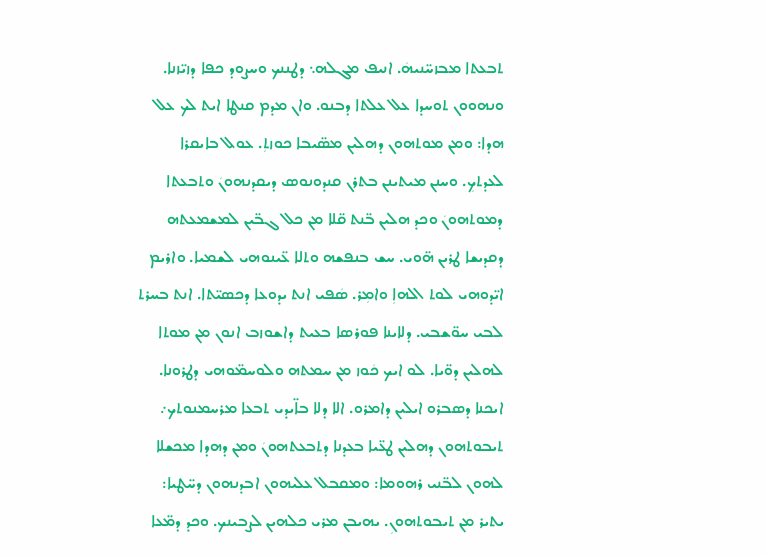ܬܒܥܬܐ ܡܒܙܚ̈ܢܝܗܿ. ܐܢܝܦ ܡܓܠܗ܆ ܕܛܢܢܟ ܘܚܨܘܕ ܟܦܐ ܕܙܝ̈ܙܢܐ. ܘܢܗܘܘܢ ܬܘܚܕܐ ܥܠ ܥܠܬܐ ܕܒܢܘ. ܘܐܢ ܡܕܡ ܩܢܛܐ ܐܝܬ ܠܟ ܥܠ ܗܕܐ: ܘܡܢ ܡܘܬܗܘܢ ܕܗܠܝܢ ܡܣ̈ܝܒܐ ܟܘܙܬܼ. ܥܘܠ ܒܐܝܩܪܐ ܠܥܕܬܟܼ. ܘܚܢܢ ܡܝܬܝܢܢ ܒܬܪܢ ܩܢܕܘܢܘܣ ܕܝܩܕܢܗܘܢܿ ܘܬܒܥܬܐ ܕܡܘܬܗܘܢܿ ܘܟܕ ܗܠܝܢ ܒ̈ܢܬ ܩ̈ܠܐ ܡܢ ܟܠ ܓܒ̈ܝܢ ܠܡܫܡܥܬܗ ܕܩܕܝܫܐ ܛܪܝܢ ܗ̈ܘܝ. ܚܫ ܒܢܦܫܗ ܘܬܠܐ ܥ̈ܝܢܘܗܝ ܠܫܡܝܐ. ܘܐܪܝܡ ܐܝ̈ܕܘܗܝ ܠܘܬ ܐܠܗܐܼ ܘܐܡܼܪ. ܣܿܦܝ ܐܢܬ ܝܕܘܥܐ ܕܟܣܝ̈ܬܐ. ܐܢܬ ܒܚܪܬ ܠܒܝ ܚܘ̈ܫܒܝ. ܕܠܐܝܢܐ ܦܘܪܣܐ ܒܥܝܬ ܕܐܫܘܙܒ ܐܢܘܢ ܡܢ ܡܘܬܐ ܠܗܠܝܢ ܕܘ̈ܝܐ. ܠܘ ܐܝܟ ܟܿܘܙ ܡܢ ܚܡܬܗ ܘܠܘܚܡ̈ܘܗܝ ܕܛܪܘܢܐ. ܐܝܟܢܐ ܕܣܒܪܘ ܐܝܠܝܢ ܕܐܡܪܘ. ܐܠܐ ܕܠܐ ܒܐ̈ܝܕܝ ܬܒܥܐ ܡܪܚܡܢܘܬܟ܇ ܬܝܒܘܬܗܘܢ ܕܗܠܝܢ ܛܥ̈ܝܐ ܒܥܕܢܐ ܕܬܒܥܬܗܘܢܿ ܘܡܢ ܕܗܕܐ ܡܟܫܠܐ ܠܗܘܢ ܠܒ̈ܢܝ ܪܗܘܡܐ: ܘܡܩܒܠ ܥܠܝܗܘܢ ܐܒܕܢܗܘܢ ܕܚ̈ܛܝܐ: ܝܬܝܪ ܡܢ ܬܝܒܘܬܗܘܢܼ. ܝܗܝܒܢ ܡܪܝ ܟܠܗܝܢ ܠܨܒܝܢܟ. ܘܟܕ ܕܡ̈ܥܐ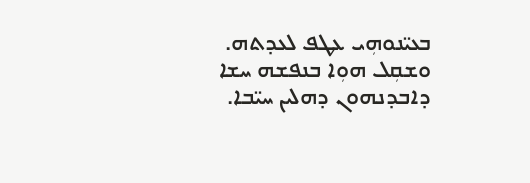ܒܥܝ̈ܢܘܗܼܝ ܥܛܦ ܠܥܕܬܗ. ܘܫܩܼܠ ܗܘܼܐ ܒܢܦܫܗ ܚܫܐ ܕܐܒܕܢܗܘܢ ܕܗܠܝܢ ܚܝ̈ܒܐ.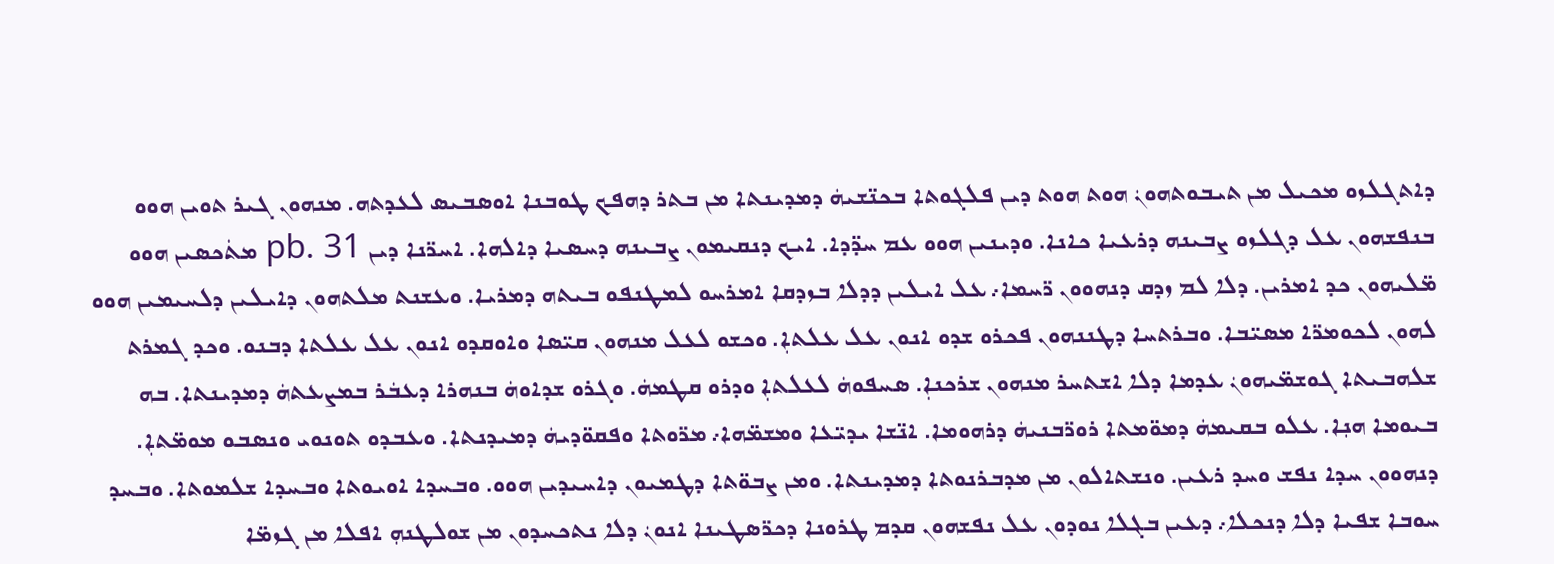ܕܐܬܓܠܙܘ ܡܟܝܠ ܡܢ ܬܝܒܘܬܗܘܢܿ ܗܘܬ ܗܘܬ ܕܝܢ ܦܠܓܘܬܐ ܒܟܢ̈ܫܝܗܿ ܕܡܕܝܢܬܐ ܡܢ ܒܬܪ ܕܗܦܟ ܛܘܒܢܐ ܐܘܣܒܝܣ ܠܥܕܬܗ. ܡܢܗܘܢ ܓܝܪ ܬܘܝܢ ܗܘܘ ܒܢܦܫܗܘܢ ܥܠ ܕܓܠܙܘ ܨܒܝܢܗ ܕܪܥܝܐ ܟܐܢܐ. ܘܕܝܢܝܢ ܗܘܘ ܥܡ ܚܕ̈ܕܐ. ܐܝܟ ܕܢܩܝܡܘܢ ܨܒܝܢܗ ܕܚܣܝܐ ܕܐܠܗܐ. ܐܚܪ̈ܢܐ ܕܝܢ pb. 31 ܡܬܿܟܣܝܢ ܗܘܘ ܡ̈ܠܝܗܘܢ ܟܕ ܐܡܪܝܢ. ܕܠܐ ܠܡ ܙܕܩ ܕܢܗܘܘܢ ܪ̈ܚܡܐ܇ ܥܠ ܐܝܠܝܢ ܕܕܠܐ ܒܙܕܩܐ ܐܡܪܚܘ ܠܡܛܢܦܘ ܒܝܬܗ ܕܡܪܝܐ. ܘܥܫܢܬ ܡܠܬܗܘܢ ܕܐܝܠܝܢ ܕܠܚܝܡܝܢ ܗܘܘ ܠܗܘܢ ܠܟܘܡܪ̈ܐ ܡܣܝ̈ܒܐ. ܘܒܪܬܚܐ ܕܛܢܢܗܘܢ ܦܟܪܘ ܫܕܘ ܐܢܘܢ ܥܠ ܥܠܬܐܼ. ܘܟܫܘ ܠܥܠ ܡܢܗܘܢ ܩܝ̈ܣܐ ܘܐܘܩܕܘ ܐܢܘܢ ܥܠ ܥܠܬܐ ܕܒܢܘ. ܘܟܕ ܓܡܪܬ ܫܠܗܒܝܬܐ ܓܘܫܡ̈ܝܗܘܢܿ ܥܕܡܐ ܕܠܐ ܐܫܬܚܪ ܡܢܗܘܢ ܫܪܟܢܐܼ. ܣܚܦܘܗܿ ܠܥܠܬܐܼ ܘܕܪܘ ܩܛܡܗܿ. ܘܓܪܘ ܫܕܐܘܗܿ ܒܢܗܪܐ ܕܥܒܿܪ ܒܡܨܥܬܗܿ ܕܡܕܝܢܬܐ. ܒܗ ܒܝܘܡܐ ܗܢܼܐ. ܥܠܘ ܒܩܝܡܗܿ ܕܡܘ̈ܡܬܐ ܪܘܪ̈ܒܢܝܗܿ ܕܪܗܘܡܐ. ܐܢ̈ܫܐ ܝܕܝ̈ܥܐ ܘܡܫܡ̈ܗܐ܇ ܡܪ̈ܘܬܐ ܘܦܩܘ̈ܕܝܗܿ ܕܡܝܕܢܬܐ. ܘܥܒܕܘ ܬܘܢܘܝ ܘܢܣܒܘ ܡܘܡ̈ܬܐܼ. ܕܢܗܘܘܢ ܚܕܐ ܢܦܫ ܘܚܕ ܪܥܝܢ. ܘܢܫܬܐܠܘܢ ܡܢ ܡܕܒܪܢܘܬܐ ܕܡܕܝܢܬܐ. ܘܡܢ ܨܒܘ̈ܬܐ ܕܛܡܝܘܢ ܕܐܚܝܕܝܢ ܗܘܘ. ܘܒܚܕܐ ܐܘܝܘܬܐ ܘܒܚܕܐ ܫܠܡܘܬܐ. ܘܒܚܕ ܚܘܒܐ ܫܦܝܐ ܕܠܐ ܕܢܟܠܐ܇ ܕܥܝܢ ܒܓܠܐ ܢܘܕܘܢ ܥܠ ܢܦܫܗܘܢ ܩܕܡ ܛܪܘܢܐ ܕܟܪ̈ܣܛܝܢܐ ܐܢܘܢܿ ܕܠܐ ܢܬܟܚܕܘܢ ܡܢ ܫܘܠܛܢܗܼ ܐܦܠܐ ܡܢ ܓܙܡ̈ܐ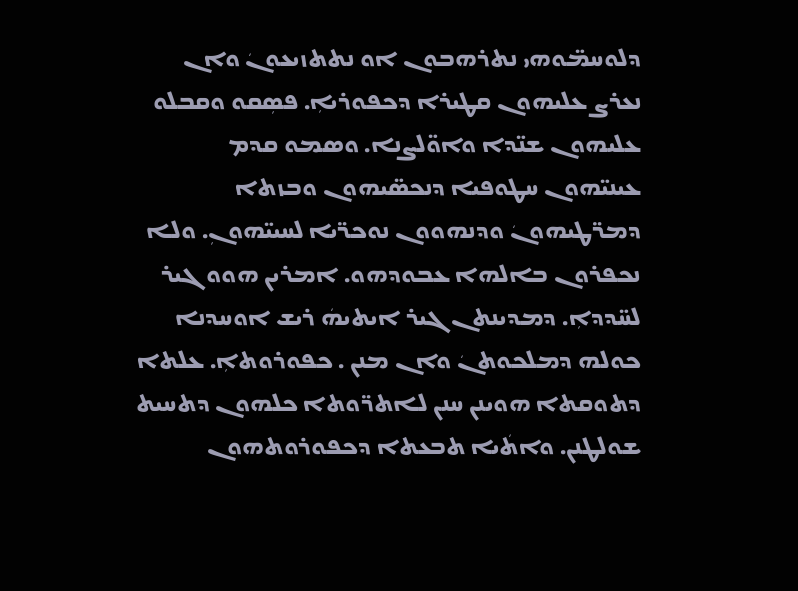ܕܠܘܚܡ̈ܘܗܝ ܢܬܪܗܒܘܢ ܐܘ ܢܬܬܙܝܥܘܢܿ ܘܐܢ ܢܥܪܨ ܥܠܝܗܘܢ ܩܛܝܪܐ ܕܟܦܘܪܝܐܼ. ܦܣܼܩܘ ܘܩܒܠܘ ܥܠܝܗܘܢ ܫܢ̈ܕܐ ܘܐܘ̈ܠܨܢܐ. ܘܣܡܘ ܩܕܡ ܥܝܢܝ̈ܗܘܢ ܚܛܘܦܝܐ ܕܢܟܣ̈ܝܗܘܢ ܘܒܙܬܐ ܕܡܪ̈ܛܝܗܘܢܿ ܘܕܢܗܘܘܢ ܢܘܟܪ̈ܝܐ ܠܚܝܝ̈ܗܘܢܼ. ܘܠܐ ܢܟܦܪܘܢ ܒܐܠܗܐ ܥܒܘܕܗܘ. ܐܡܪܝܢ ܗܘܘ ܓܝܪ ܠܚ̈ܕܕܐܼ. ܕܡܕܝܢܬܢ ܓܝܪ ܐܝܬܝܗܿ ܪܝܫ ܐܘܚܕܢܐ ܟܘܠܗ ܕܡܠܟܘܬܢܿ ܘܐܢ ܡܢܢ . ܟܦܘܪܘܬܐܼ. ܥܠܬܐ ܕܬܘܩܬܐ ܗܘܝܢܢ ܚܢܢ ܠܐܬܪ̈ܘܬܐ ܟܠܗܘܢ ܕܬܚܝܬ ܫܘܠܛܢܢ. ܘܐܬܿܝܐ ܬܒܥܬܐ ܕܟܦܘܪܘܬܗܘܢ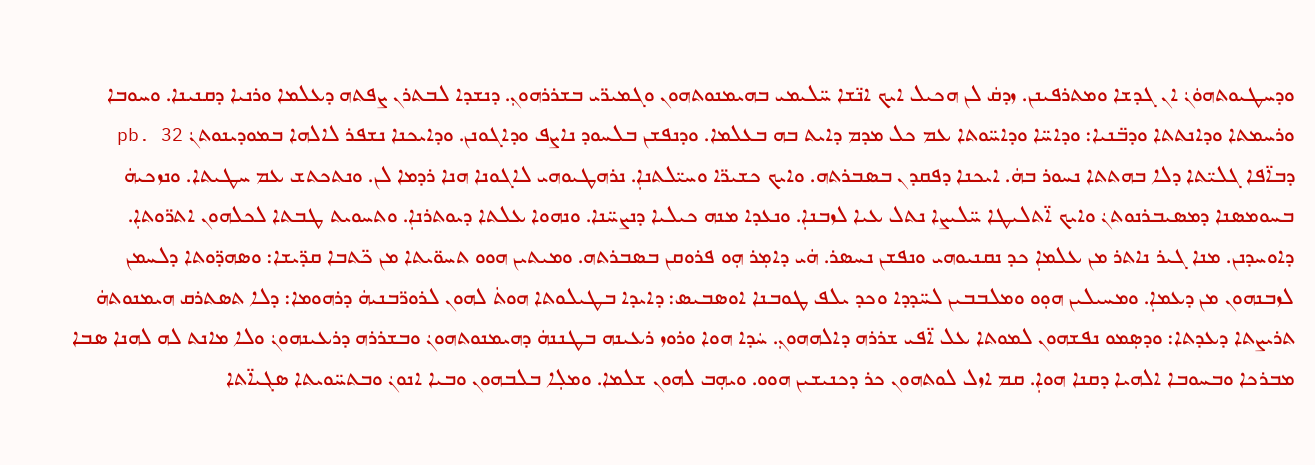ܘܕܚܛܝܘܬܗܘܿܢܿ ܐܢ ܓܕܫܐ ܘܡܬܪܦܝܢܢ. ܙܕܩܿ ܠܢ ܗܟܝܠ ܐܝܟ ܐܢ̈ܫܐ ܚ̈ܠܝܡܝ ܒܗܝܡܢܘܬܗܘܢ ܘܓܡܝܪ̈ܝ ܒܫܪܪܗܘܢܼ. ܕܢܫܕܐ ܠܒܬܪܢ ܨܦܬܗ ܕܥܠܡܐ ܘܪܢܝܐ ܕܩܢܝܢܐ. ܘܚܘܒܐ ܘܪܚܡܬܐ ܘܕܐܢܬܬܐ ܘܕܒ̈ܢܝܐ: ܘܕܐܚ̈ܐ ܘܕܐܚ̈ܘܬܐ ܥܡ ܟܠ ܡܕܡ ܕܐܝܬ ܒܗ ܒܥܠܡܐ. ܘܕܢܦܫܢ ܒܠܚܘܕ ܢܐܨܦ ܘܕܐܓܘܢܢ. ܘܕܐܝܟܢܐ ܢܫܦܪ ܠܐܠܗܐ ܒܡܘܕܝܢܘܬܢܿ pb. 32 ܕܒܐ̈ܦܐ ܓܠܝ̈ܬܐ ܕܠܐ ܒܗܬܬܐ ܢܚܘܪ ܒܗܿ. ܐܝܟܢܐ ܕܦܩܕܢ ܒܣܒܪܬܗ. ܘܐܝܟ ܟܫܝܪ̈ܐ ܘܚܝ̈ܠܬܢܐܼ. ܢܪܗܛܝܘܗܝ ܠܐܓܘܢܐ ܗܢܐ ܪܕܡܐ ܠܢ. ܘܢܬܟܬܫ ܥܡ ܚܛܝܬܐ. ܘܢܙܟܝܗܿ ܒܚܘܡܣܢܐ ܕܡܣܝܒܪܢܘܬܢܿ ܘܐܝܟ ܐ̈ܬܠܝܛܐ ܚ̈ܠܝܨܐ ܢܬܠ ܥܝܐ ܠܙܒܢܐܼ. ܘܢܥܕܐ ܡܢܗ ܟܝܠܝܐ ܕܢܨܚ̈ܢܐ. ܘܢܗܘܐ ܥܠܬܐ ܕܝܘܬܪܢܐܼ. ܘܬܚܘܝܬ ܛܒܬܐ ܠܟܠܗܘܢ ܐܬܪ̈ܘܬܐܼ. ܕܐܘܚܕܢܢ. ܡܢܐ ܓܝܪ ܢܐܬܪ ܡܢ ܥܠܡܐܼ ܟܕ ܢܩܢܝܘܗܝ ܘܢܦܫܢ ܢܚܣܪ. ܗܿܝ ܕܐܡܼܪ ܗܼܘ ܦܪܘܩܢ ܒܣܒܪܬܗ. ܘܡܝܬܝܢ ܗܘܘ ܬܚܘ̈ܝܬܐ ܡܢ ܟ̈ܬܒܐ ܩܕ̈ܝܫܐ: ܘܣܗܕ̈ܘܬܐ ܕܠܚܡܢ ܠܙܒܢܗܘܢ ܡܢ ܕܥܡܐܼ. ܘܡܚܝܠܝܢ ܗܘܼܘ ܘܡܠܒܒܝܢ ܠܚ̈ܕܕܐ ܘܟܕ ܝܠܦ ܛܘܒܢܐ ܐܘܣܒܝܣ: ܕܐܝܕܐ ܒܛܝܠܘܬܐ ܗܘܬܿ ܠܗܘܢ ܠܪܘܪ̈ܒܢܝܗܿ ܕܪܗܘܡܐ: ܕܠܐ ܬܣܬܪܩ ܗܝܡܢܘܬܗܿ ܬܪܝܨܬܐ ܕܥܕܬܐ: ܘܕܣܼܡܘ ܢܦܫܗܘܢ ܠܡܘܬܐ ܥܠ ܐ̈ܦܝ ܫܪܪܗ ܕܐܠܗܗܘܢܼ. ܚܿܕܐ ܗܘܐ ܘܪܘܙ ܪܥܝܢܗ ܒܛܢܢܗܿ ܕܗܝܡܢܘܬܗܘܢܿ ܘܒܫܪܪܗ ܕܪܥܝܢܗܘܢܿ ܘܠܐ ܡܐܢܬ ܠܗ ܠܗܢܐ ܣܒܐ ܡܒܪܟܐ ܘܒܚܘܒܐ ܐܠܗܝܐ ܕܩܢܐ ܗܘܐܼ. ܩܡ ܐܙܠ ܠܘܬܗܘܢ ܟܪ ܕܟܢܝܫܝܢ ܗܘܘ. ܘܝܗܼܒ ܠܗܘܢ ܫܠܡܐ. ܘܡܠܼܐ ܒܠܒܗܘܢ ܘܒܝܐ ܐܢܘܢܿ ܘܒܬܚ̈ܘܝܬܐ ܣܓܝܐ̈ܬܐ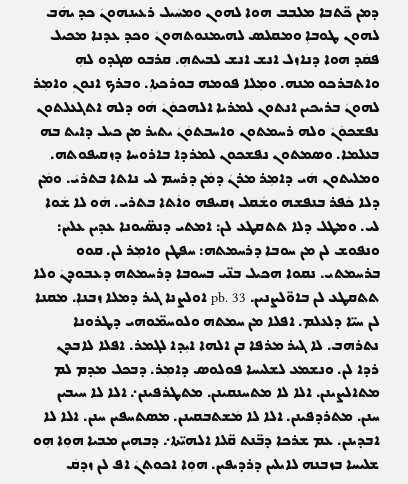ܕܡܢ ܟ̈ܬܒܐ ܡܠܒܒ ܗܘܐ ܠܗܘܢ ܘܡܚܿܝܠ ܪܥܝܢܗܘܢܿ ܟܕ ܝܗܿܒ ܠܗܘܢ ܛܘܒܐܼ ܘܡܩܠܣ ܠܗܝܡܢܘܬܗܘܢܿ ܘܟܕ ܥܕܢܐ ܡܟܝܠ ܦܩܿܕ ܗܘܐ ܕܢܐܙܠ ܐܢܫ ܐܢܫ ܠܒܝܬܗܼ. ܩܪܒܘ ܣܓܕܘ ܠܗܼ ܘܐܬܒܪܟܘ ܡܢܗ. ܘܡܼܠܐ ܦܘܡܗ ܒܘܪܟܬܐܼ. ܘܒܪܟ ܐܢܘܢܼ ܘܐܡܼܪ ܠܗܘܢܿ ܒܪܝܟܝܢ ܐܢܬܘܢ ܠܡܪܝܐ ܐܠܗܟܘܿܢܿ ܗܿܘ ܕܠܗ ܐܬܓܥܠܬܘܢ ܢܦܫܟܘܿܢܿ ܘܠܗ ܪܚܡܬܘܢ ܘܐܚܒܬܘܿܢܿ ܝܬܝܪ ܡܢ ܟܝܠ ܕܐܝܬ ܒܗ ܒܥܠܡܐ. ܘܣܡܬܘܢ ܢܦܫܟܘܢ ܠܡܪܕܐ ܒܐܪܘܚܐ ܕܙܩܝܦܘܬܗ. ܘܡܠܝܬܘܢ ܗܿܝ ܕܐܡܼܪ ܡܪܢܿ ܕܡܿܢ ܕܪܚܡ ܠܝ ܢܐܬܐ ܒܬܪܝܿ. ܘܡܿܢ ܕܠܐ ܟܿܦܪ ܒܢܦܫܗ ܘܫܿܩܠ ܙܩܝܦܗ ܘܐܿܬܐ ܒܬܪܝ. ܗܿܘ ܠܐ ܫܿܘܐ ܠܝ. ܘܡܛܠ ܕܠܐ ܬܬܩܛܥ ܠܢ: ܐܡܬܝ ܕܢܣ̈ܝܘܢܐ ܥܕܝܢ ܥܠܝܢ: ܘܢܦܘܫ ܠܢ ܡܢ ܚܘܒܐ ܕܪܚܡܬܗ: ܚܦܛܢ ܘܐܡܼܪ ܠܢ. ܩܘܘ ܒܪܚܡܬܝ. ܢܩܘܐ ܗܟܝܠ ܒܢ̈ܝ ܒܚܘܒܐ ܕܪܚܡܬܗ ܕܥܒܘܕܢܿ ܘܠܐ ܬܬܩܛܥ ܠܢ ܒܐܘ̈ܠܨܢܝܢ. pb. 33 ܐܘܠܨܢܐ ܓܝܪ ܕܡܠܐ ܙܒܢܐܼ. ܡܩܢܐ ܠܢ ܚܝ̈ܐ ܕܠܥܠܡ. ܐܦܠܐ ܡܢ ܚܡܬܗ ܘܠܘܚܡ̈ܘܗܝ ܕܛܪܘܢܐ ܢܬܪܗܒ. ܠܐ ܓܝܪ ܡܪܦܐ ܒܢ ܐܠܗܐ ܐܝܼܕܐ ܠܓܡܪ. ܐܦܠܐ ܠܐܒܕܢ ܪܕܐ ܠܢ. ܘܢܫܡܥ ܠܫܠܝܚܐ ܦܘܠܘܣ ܕܐܡܼܪ. ܕܒܟܠ ܡܕܡ ܠܡ ܡܬܐܠܨܝܢܢ. ܐܠܐ ܠܐ ܡܬܚܢܩܝܢܢ. ܡܬܛܪܦܝܢܢ܇ ܐܠܐ ܠܐ ܚܝܒܝܢ ܚܢܢ. ܡܬܪܕܦܝܢܢ. ܐܠܐ ܠܐ ܡܿܫܬܒܩܝܢܢ. ܡܣܬܚܦܝܢ ܚܢܢ. ܐܠܐ ܠܐ ܐܒܕܝܢܢ. ܥܡ ܫܪܟܐ ܕܒ̈ܢܬ ܩ̈ܠܐ ܐܠܗܝ̈ܬܐ܇ ܕܒܗܝܢ ܡܒܝܐ ܗܘܼܐ ܗܼܘ ܫܠܝܚܐ ܒܙܒܢܗ ܠܐܝܠܝܢ ܕܪܕܝܦܝܢ. ܗܘܼܐ ܐܟܘܬܢܿ ܐܦ ܠܢ ܙܕܩܿ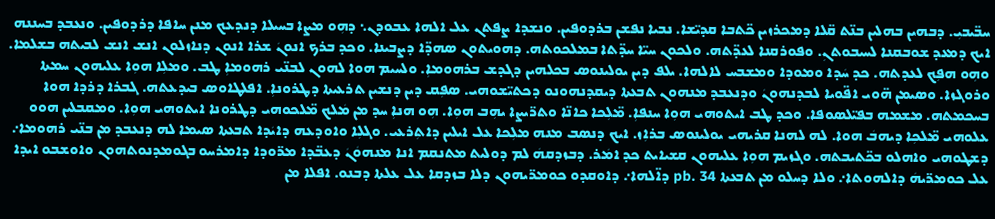ܚܒ̈ܝܒܝܼ. ܕܒܗܝܢ ܒܗܠܝܢ ܒܢ̈ܬ ܩ̈ܠܐ ܕܡܟܪܙܝܢ ܟ̈ܬܒܐ ܩܕܝ̈ܫܐ. ܢܒܝܐ ܢܦܫܢ ܒܪܕܘܦܝܢ. ܘܢܫܕܐ ܨܦܬܢ ܥܠ ܐܠܗܐ ܥܒܘܕܢ܆ ܕܗܼܘ ܡܨܐ ܒܚܝܠܐ ܕܢܕܥܟ ܡܢܢ ܚܐܦܐ ܕܪܕܘܦܝܢ. ܘܢܥܒܕ ܒܚܢܢܗ ܐܝܟ ܕܡܥܕ ܫܘܒܩܢܐ ܠܚܝܒܘܬܢܼ. ܘܦܘܪܩܢܐ ܠܥܕ̈ܬܗ. ܘܠܟܘܢ ܚܝ̈ܐ ܚܕ̈ܬܐ ܒܡܠܟܘܬܗ. ܕܗܘܝܬܘܢ ܣܗܕ̈ܐ ܕܨܒܝܢܐ. ܘܟܕ ܒܪܟ ܐܢܘܢܿ ܫܪܐ ܐܢܘܢ ܕܢܐܙܠܘܢ ܐܢܫ ܐܢܫ ܠܒܝܬܗ ܒܫܠܡܐ. ܘܗܼܘ ܗܦܼܟ ܠܥܕܬܗ. ܟܕ ܚܿܕܐ ܘܡܘܕܐ ܘܡܫܒܚ ܠܐܠܗܐ. ܝܠܦ ܕܝܢ ܝܘܠܝܢܘܣ ܒܟܠܗܝܢ ܕܓܕܫ ܒܪܗܘܡܐܼ. ܘܠܚܝܡ ܗܘܐ ܠܗܘܢ ܠܒܢ̈ܝ ܪܗܘܡܐܼ ܛܒ. ܘܡܠܼܐ ܗܘܼܐ ܥܠܝܗܘܢ ܚܡܬܐ ܘܪܘܓܙܐ. ܘܣܝܡܢ ܗ̈ܘܝ ܐܦ̈ܘܝܐ ܠܒܕܢܗܘܢܿ ܘܕܢܥܒܕ ܡܢܗܘܢ ܬܒܥܬܐ ܕܝܩܕܢܗܘܢܘ ܕܟܬܝ̈ܫܘܗܝ. ܣܦܼܩ ܕܝܢ ܕܢܫܝܢ ܬܪܥܝܬܐ ܕܛܪܘܢܐܼ. ܐܦܠܛܐܘܣ ܒܝܕܥܬܗ. ܓܒܪܐ ܕܪܕܐ ܗܘܐ ܒܚܟܡܬܗ. ܡܫܡܗ ܒܦܝ̈ܠܣܘܦܐ. ܘܟܕ ܛܒ ܐܝܬܘܗܝ ܗܘܼܐ ܚܢܦܐܼ. ܡ̈ܠܼܟܐ ܟܐܢ̈ܐ ܘܬܪ̈ܝܨܐ ܝܗܼܒ ܗܘܼܐ. ܗܼܘ ܗܢܐܼ ܚܕ ܡܢ ܡܿܠܟ ܡ̈ܠܟܘܗܝ ܕܛܪܘܢܐ ܐܝܬܘܗܝ ܗܘܼܐ. ܘܡܩܒܠܝܢ ܗܘܘ ܥܠܘܗܝ ܡ̈ܠܟܼܐ ܕܝܗܒܿ ܗܘܐ. ܠܗ ܠܗܢܐ ܩܪܝܗܝ ܝܘܠܝܢܘܣ ܒܪܐܼܙ. ܐܝܟ ܕܢܣܒ ܡܢܗ ܡܠܼܟܐ ܥܠ ܐܝܠܝܢ ܕܐܬܼܪܥܝ. ܘܓܠܼܐ ܘܐܘܕܥܗ ܕܐܝܿܕܐ ܬܒܥܬܐ ܣܝܡܐ ܠܗ ܕܢܥܒܕ ܡܢ ܒܢ̈ܝ ܪܗܘܡܐ܇ ܕܫܛܘܗܝ ܘܐܗܠܘ ܒܟ̈ܬܝܒܬܗ. ܘܓܙܝܡ ܗܘܼܐ ܥܠܝܗܘܢ ܩܫܝܐܝܬ ܟܕ ܐܡܿܪ. ܕܒܙܕܩܗܿ ܠܡ ܕܘܠܝܬ ܡܬܢܩܡ ܐܢܐ ܡܢܗܘܿܢܿ ܕܥܒ̈ܕܐ ܡܪ̈ܘܕܐ ܕܐܡܪܚܘ ܒܓܘܡܕܢܘܬܗܘܢ ܘܐܘܫܒܘ ܐܝܕܐ ܥܠ ܟܘܡܪ̈ܝܗܿ ܕܐܠܗܘܬܐ܇ ܘܠܐ ܕܚܠܘ ܡܢ ܬܒܥܬܐ pb. 34 ܕܐ̈ܠܗܐ܇ ܕܐܘܩܕܘ ܟܘܡܪ̈ܝܗܘܢ ܕܠܐ ܒܙܕܩܐ ܥܠ ܥܠܬܐ ܕܒܢܘ. ܐܦܠܐ ܡܢ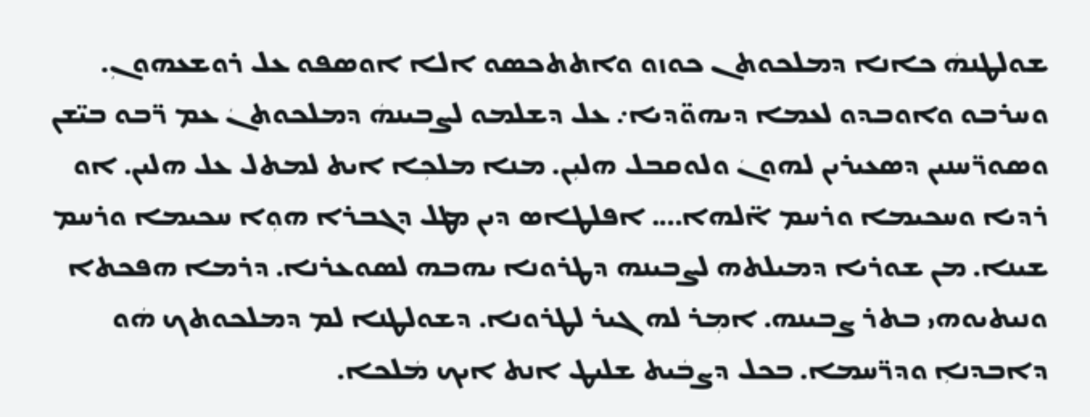ܫܘܠܛܢܗܿ ܟܐܢܐ ܕܡܠܟܘܬܢ ܟܘܙܘ ܘܐܬܬܟܣܘ ܐܠܐ ܐܘܣܦܘ ܥܠ ܪܘܫܥܗܘܢܼ. ܘܚܪܒܘ ܘܐܘܒܕܘ ܠܥܡܐ ܕܝܗܘ̈ܕܝܐ܇ ܥܠ ܕܫܠܡܘ ܠܨܒܝܢܗܿ ܕܡܠܟܘܬܢܿ ܥܡ ܪ̈ܒܘ ܒܝ̈ܫܢ ܘܣܘܪ̈ܚܢܝܢ ܕܣܥܝܪܝܢ ܠܗܘܢܿ ܘܠܘܩܒܠ ܗܠܝܼܢ. ܡܢܐ ܡܠܟܼܐ ܐܝܬ ܠܡܬܠ ܥܠ ܗܠܝܢ. ܐܘ ܪܕܝܐ ܘܚܟܝܡܐ ܘܪܚܡ ܐ̈ܠܗܐ.... ܐܦܠܛܐܣ ܕܝܢ ܡܛܠ ܕܓܒܪܐ ܗܘܼܐ ܚܟܝܡܐ ܘܪܚܡ ܫܝܢܐ. ܡܢ ܫܘܪܝܐ ܕܡܝܠܬܗ ܠܨܒܝܢܗ ܕܛܪܘܢܐ ܝܗܒܗ ܠܣܘܥܪܢܐ. ܕܪܡܐ ܗܦܟܬܐ ܘܢܝܬܝܘܗܝ ܒܬܪ ܨܒܝܢܗ. ܐܡܼܪ ܠܗ ܓܝܪ ܠܛܪܘܢܐ. ܕܫܘܠܛܢܐ ܠܡ ܕܡܠܟܘܬܟ ܗܿܘ ܕܐܒܕܢܐܼ ܘܕܪ̈ܚܡܐ. ܒܟܠ ܕܨܒܿܝܬ ܫܠܝܛ ܐܢܬ ܐܝܟ ܡܿܠܟܐ.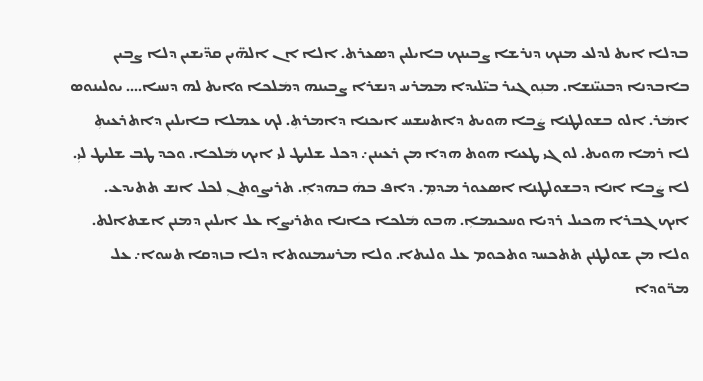ܒܕܠܐ ܐܝܬ ܠܕܠܥ ܡܢܟ ܕܢܪܫܐ ܨܒܝܢܟ ܒܐܝܠܝܢ ܕܣܥܪܬ. ܐܠܐ ܐܢ ܐܠܗ̈ܝܢ ܩܕ̈ܝܫܝܢ ܕܠܐ ܨܒܝܢ ܒܐܒܕܢܐ ܕܒܢܝ̈ܢܫܐ. ܡܢܼܘ ܓܝܪ ܒܝ̈ܠܝܕܐ ܡܡܪܚ ܕܢܫܪܐ ܨܒܝܢܗ ܕܡܿܠܟܐ ܘܐܝܬ ܠܗ ܕܢܚܐ.... ܝܘܠܝܢܘܣ ܐܡܿܪ. ܐܠܘ ܒܫܘܠܛܢܐ ܨܿܒܐ ܗܘܝܬ ܕܐܬܚܫܚ ܐܝܟܢܐ ܕܐܡܪܬܼ. ܠܟ ܥܡܠܐ ܒܐܝܠܝܢ ܕܐܬܪܥܝܬܼ ܠܐ ܪܡܐ ܗܘܝܬ. ܠܘ ܓܝ ܛܥܝܐ ܗܘܬ ܗܕܐ ܡܢ ܪܥܝܢܢ܇ ܕܟܠ ܫܠܝܛ ܠܝ ܐܝܟ ܡܿܠܟܐ. ܘܟܕ ܛܒ ܫܠܝܛ ܠܝܼ. ܠܐ ܨܿܒܐ ܐܢܐ ܕܒܫܘܠܛܢܐ ܐܣܥܘܪ ܡܕܡܼ. ܕܐܦ ܒܗܿ ܒܗܕܐܼ. ܬܪܝܨܘܬܢܼ ܠܟܠ ܐܢܫ ܬܬܝܕܥ. ܐܝܟ ܓܒܪܐ ܗܟܝܠ ܪܕܝܐ ܘܚܟܝܡܐܼ. ܗܒܘ ܡܿܠܟܐ ܟܐܢܐ ܘܬܪܝܨܐ ܥܠ ܐܝܠܝܢ ܕܡܢܢ ܐܫܬܐܠܬ. ܘܠܐ ܡܢ ܫܘܠܛܢܢ ܬܬܟܚܕ ܘܬܟܘܡ ܥܠ ܘܠܝܬܐ. ܘܠܐ ܡܪܚܡܢܘܬܐ ܕܠܐ ܒܙܕܩܐ ܬܚܘܐ܇ ܥܠ ܡܪ̈ܘܕܐ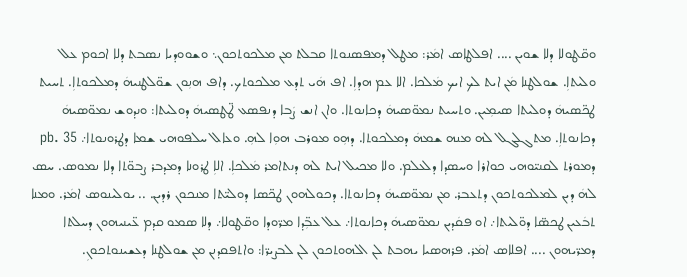ܘܩ̈ܛܘܠܐ ܕܠܐ ܫܘܝܢ .... ܐܦܠܛܐܣ ܐܡܿܪ: ܡܛܠ ܕܡܦܣܢܘܬܐ ܩܒܠܬ ܡܢ ܡܠܟܘܬܟܘܢ܆ ܘܫܘܘܕܝܐ ܢܣܒܬ ܕܠܐ ܐܟܘܡ ܥܠ ܘܠܝܬܐܼ. ܫܘܠܛܢܐ ܡܿܢ ܐܝܬ ܠܟ ܐܝܟ ܡܿܠܟܐ. ܐܠܐ ܥܡ ܗܕܐܼ. ܐܦ ܗܿܝ ܬܕܥ ܡܠܟܘܬܟ. ܕܐܦ ܗܢܼܘܢ ܫܘ̈ܠܛܢܝܗܿ ܕܡܠܟܘܬܐܼ. ܬܚܝܬ ܛܟ̈ܣܝܗܿ ܕܘܠܝܬܐ ܣܝܡܼܝܢ. ܘܬܚܝܬ ܢܡܘ̈ܣܝܗܿ ܕܟܐܢܘܬܐ. ܘܐܢ ܐܢܫ ܨܿܒܐ ܕܢܦܣܥ ܛ̈ܛܣܝܗܿ ܕܘܠܝܬܐ: ܘܢܕܘܫ ܢܡܘ̈ܣܝܗܿ ܕܟܐܢܘܬܐܼ. ܡܬܓܠܓܠ ܠܗ ܡܢܗ ܫܡܗܿ ܕܡܠܟܘܬܐ. ܕܗܼܘ ܡܘܪܒ ܗܘܼܐ ܠܗܼ. ܘܥܐܠ ܚܠܦܘܗܝ ܫܡܐ ܕܛܪܘܢܘܬܐ܇ pb. 35 ܕܡܘܪܬ ܠܩܢܝ̈ܘܗܝ ܟܘܐܪܐ ܘܚܣܕܐ ܕܠܥܠܡ. ܘܠܐ ܡܟܝܠ ܐܝܬ ܠܗ ܕܢܬܐܡܪ ܡܿܠܟܐܼ. ܐܠܐܼ ܛܪܘܢܐ ܕܡܕܒܪ ܨܒܘ̈ܬܐ ܕܠܐ ܢܡܘܣ. ܚܣ ܠܗܿ ܕܝܢ ܠܡܠܟܘܬܟܘܢ ܕܬܥܒܪ. ܡܢ ܢܡܘ̈ܣܝܗܿ ܕܟܐܢܘܬܐ. ܕܟܘܠܗܘܢ ܛܟ̈ܣܐ ܕܘܠܝ̈ܬܐ ܡܢܟܘܢ ܪܕܝܢ. .. ܝܘܠܝܢܘܣ ܐܡܿܪ. ܘܡܢܐ ܬܒܿܥܝܢ ܛܟܣ̈ܐ ܕܘ̈ܠܝܬܐ܇ ܐܘ ܦܩܿܕܝܢ ܢܡܘ̈ܣܝܗܿ ܕܟܐܢܘܬܐ܇ ܥܠ ܥܒܼ̈ܕܐ ܡܪ̈ܘܕܐ ܘܩ̈ܛܘܠܐ܇ ܕܠܐ ܣܡܘ ܩܕܡ ܥ̈ܝܢܝܗܘܢ ܕܚܠܬܐ ܕܡܪ̈ܝܗܘܢ .... ܐܦܠܐܣ ܐܡܿܪ. ܦܪܗܣܝܐ ܝܗܒܬ ܠܢ ܐܠܗܘܬܟܘܢ ܠܢ ܠܒܨܝܪ̈ܐ: ܘܐܬܦܩܕܢܢ ܡܢ ܫܘܠܛܢܐ ܕܥܫܝܢܘܬܟܘܢܼ.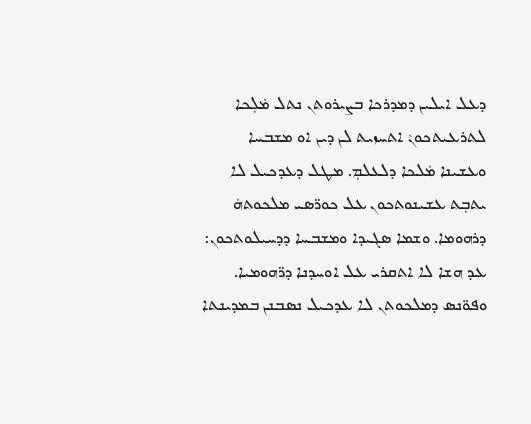ܕܥܠ ܐܝܠܝܢ ܕܡܕܪܟܐ ܒܨܝܪܘܬܢ ܢܬܠ ܡܿܠܼܟܐ ܠܬܪܥܝܬܟܘܢܿ ܐܬܚܙܝܬ ܠܢ ܕܝܢ ܐܘ ܡܫܒܚܐ ܘܥܫܝܢܐ ܡܿܠܟܐ ܕܠܥܠܡܼ. ܡܛܠ ܕܥܕܟܝܠ ܠܐ ܝܬܒܼܬ ܥܫܝܢܘܬܟܘܢ ܥܠ ܟܘܪ̈ܣܝ ܡܠܟܘܬܗܿ ܕܪܗܘܡܐ. ܘܫܡܐ ܣܓܝܕܐ ܘܡܫܒܚܐ ܕܕܚܝܠܘܬܟܘܢ: ܥܕ ܗܫܐ ܠܐ ܐܬܩܪܝ ܥܠ ܐܘܚܕܢܐ ܕܪ̈ܗܘܡܝܐ. ܘܦܘ̈ܢܣ ܕܡܠܟܘܬܢ ܠܐ ܥܕܟܝܠ ܢܣܒܢܢ ܒܡܕܝܢܬܐ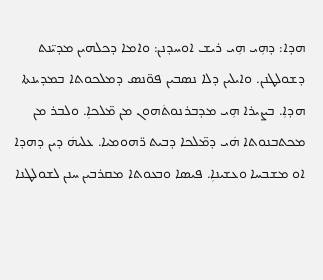ܗܕܐ: ܕܗܼܝ ܗܼܝ ܪܝܫ ܐܘܚܕܢܢ: ܘܐܡܐ ܕܟܠܗܝܢ ܡܕܝ̈ܢܬ ܕܫܘܠܛܢܢ. ܘܐܝܠܝܢ ܕܠܐ ܢܣܒܝܢ ܦܘ̈ܢܣ ܕܡܠܟܘܬܐ ܒܡܕܝܢܬܐ ܗܕܐܼ. ܒܨܝܪܐ ܗܼܝ ܡܕܒܪܢܘܬܿܗܘܢ ܡܢ ܡ̈ܠܟܐܼ. ܘܠܒܪ ܡܢ ܡܟܬܒܢܘܬܐ ܗܿܝ ܕܡ̈ܠܟܐ ܕܒܝܬ ܪ̈ܗܘܡܝܐ. ܥܠܝܗܿ ܕܝܢ ܕܗܕܐ ܐܘ ܡܫܒܚܐ ܘܥܫܝܢܐܼ. ܦܝܣܐ ܘܒܥܘܬܐ ܡܩܪܒܝܢ ܚܢܢ ܠܫܘܠܛܢܐ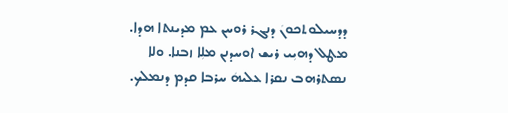ܕܕܚܝܠܘܬܟܘܢܿ ܕܢܓܪ ܪܘܚܢ ܥܡ ܡܕܝܢܬܐ ܗܕܐ. ܡܛܠ ܕܗܝܼܝ ܪܝܫ ܐܘܚܕܢܢ ܡܠܼܐ ܙܒܢܐ. ܘܠܐ ܢܣܬܪܗܒ ܢܩܪܐ ܥܠܝܗܿ ܚܪܒܐ ܩܕܡ ܕܢܡܠܟ.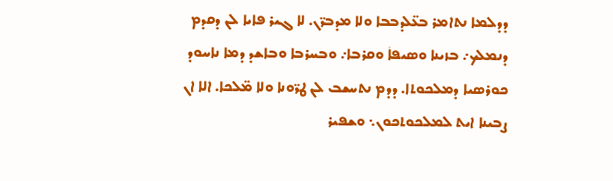ܕܕܠܡܐ ܢܬܐܡܪ ܒܥ̈ܠܕܒܒܐ ܘܠܐ ܡܕܒܪ̈ܢ. ܠܐ ܓܝܪ ܦܐܝܐ ܠܢ ܕܩܕܡ ܕܢܡܠܟ܇ ܒܙܝܢܐ ܘܣܝܦܐܿ ܘܩܪܒܐ܇ ܘܒܚܪܒܐ ܘܒܐܫܕ ܕܡܐ ܢܐܚܘܕ ܟܘܪܣܝܐ ܕܡܠܟܘܬܐ. ܕܕܡ ܢܬܚܫܒ ܠܢ ܛܪ̈ܘܢܐ ܘܠܐ ܡ̈ܠܟܐ. ܐܠܐ ܐܢ ܨܒܝܢܐ ܐܝܬ ܠܡܠܟܘܬܟܘܢ܆ ܘܫܦܝܪ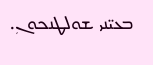ܒܥܝ̈ܢܝ ܫܘܠܛܢܟܘܢܼ.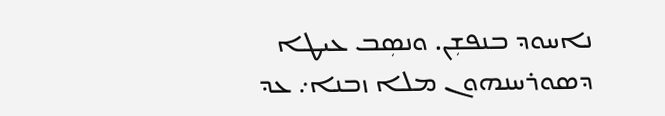ܢܐܚܘܕ ܒܢܦܫܼܢ. ܘܢܣܼܒ ܥܝܛܐ ܕܣܘܪܚܢܗܘܢ ܡܠܐ ܙܒܢܐ܇ ܥܕ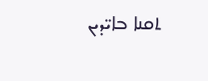ܬܩܢܐ ܒܐܝ̈ܕܝܢ